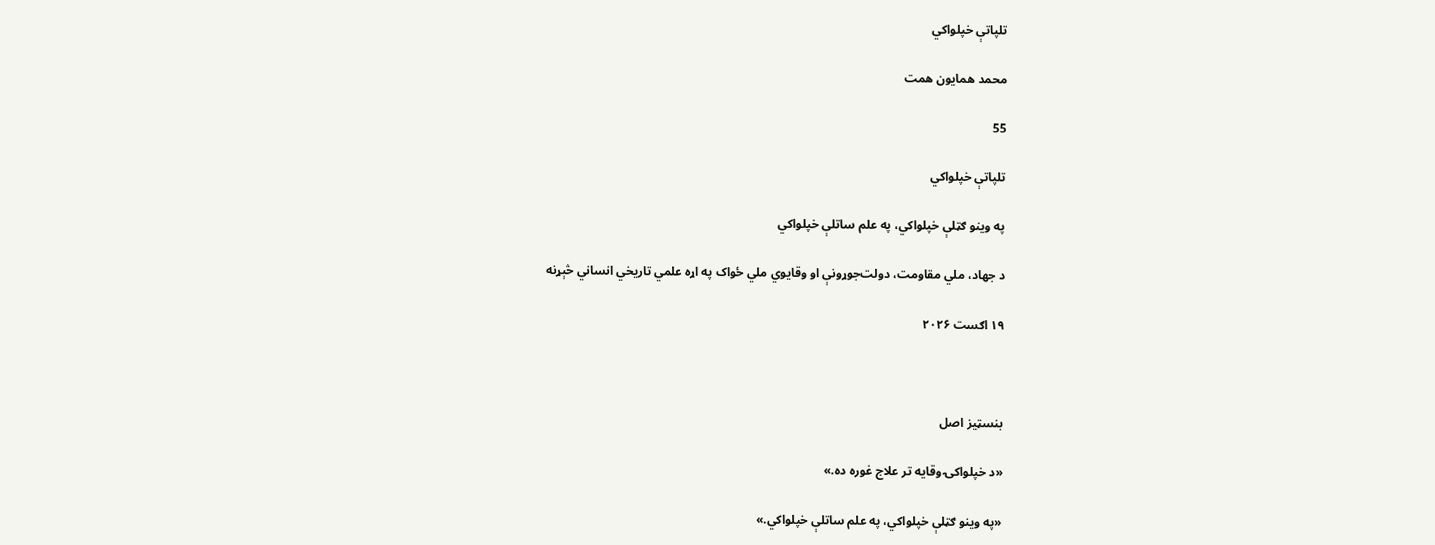تلپاتې خپلواکي

محمد همایون همت

55

تلپاتې خپلواکي

په وینو ګټلې خپلواکي، په علم ساتلې خپلواکي

د جهاد، ملي مقاومت، دولت‌جوړونې او وقایوي ملي ځواک په اړه علمي تاریخي انساني څېړنه

۱۹ اګست ۲۰۲۶



بنسټیز اصل

«د خپلواکۍ وقایه تر علاج غوره ده.»

«په وینو ګټلې خپلواکي، په علم ساتلې خپلواکي.»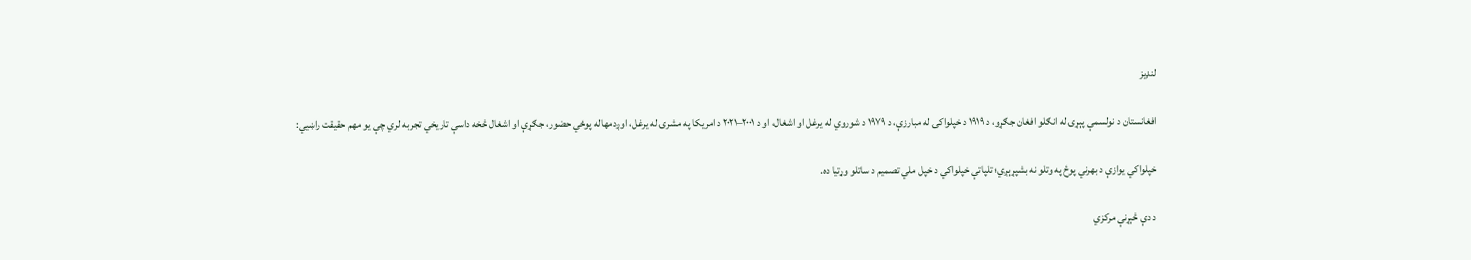لنډیز

افغانستان د نولسمې پېړۍ له انګلو افغان جګړو، د ۱۹۱۹ د خپلواکۍ له مبارزې، د ۱۹۷۹ د شوروي له یرغل او اشغال، او د ۲۰۰۱–۲۰۲۱ د امریکا په مشرۍ له یرغل، اوږدمهاله پوځي حضور، جګړې او اشغال څخه داسې تاریخي تجربه لري چې یو مهم حقیقت راښيي:

خپلواکي یوازې د بهرني پوځ په وتلو نه بشپړېږي؛ تلپاتې خپلواکي د خپل ملي تصمیم د ساتلو وړتیا ده.

د دې څېړنې مرکزي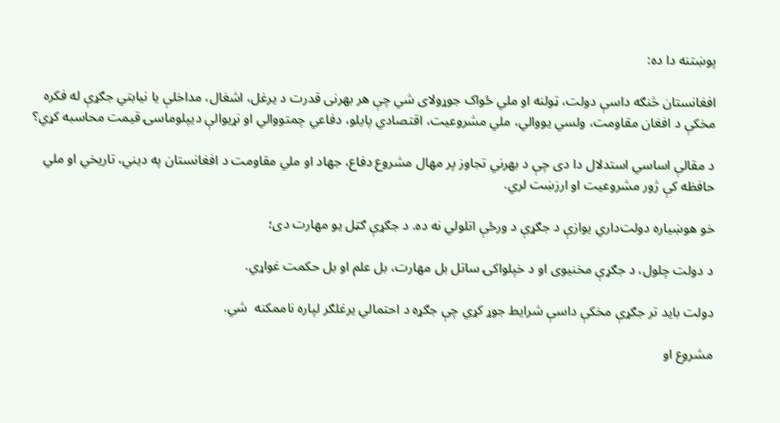پوښتنه دا ده:

افغانستان څنګه داسې دولت، ټولنه او ملي ځواک جوړولای شي چې هر بهرنی قدرت د یرغل، اشغال، مداخلې یا نیابتي جګړې له فکره مخکې د افغان مقاومت، ولسي یووالي، ملي مشروعیت، اقتصادي پایلو، دفاعي چمتووالي او نړیوالې دیپلوماسۍ قیمت محاسبه کړي؟

د مقالې اساسي استدلال دا دی چې د بهرني تجاوز پر مهال مشروع دفاع، جهاد او ملي مقاومت د افغانستان په دیني، تاریخي او ملي حافظه کې ژور مشروعیت او ارزښت لري.

خو هوښیاره دولت‌داري یوازې د جګړې د ورځې اتلولي نه ده. د جګړې ګټل یو مهارت دی؛

د دولت چلول، د جګړې مخنیوی او د خپلواکۍ ساتل بل مهارت، بل علم او بل حکمت غواړي.

دولت باید تر جګړې مخکې داسې شرایط جوړ کړي چې جګړه د احتمالي یرغلګر لپاره ناممکنه  شي.

مشروع او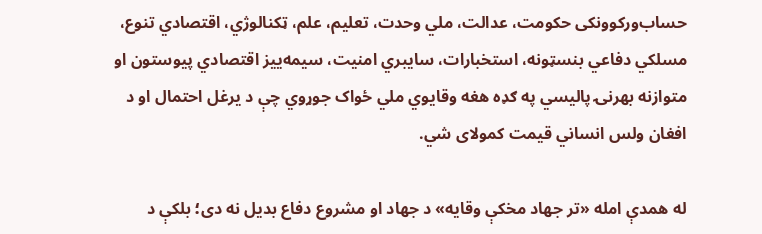حساب‌ورکوونکی حکومت، عدالت، ملي وحدت، تعلیم، علم، ټکنالوژي، اقتصادي تنوع، مسلکي دفاعي بنسټونه، استخبارات، سایبري امنیت، سیمه‌ییز اقتصادي پیوستون او متوازنه بهرنۍ پالیسي په ګډه هغه وقایوي ملي ځواک جوړوي چې د یرغل احتمال او د افغان ولس انساني قیمت کمولای شي.

له همدې امله «تر جهاد مخکې وقایه» د جهاد او مشروع دفاع بدیل نه دی؛ بلکې د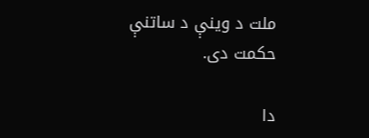ملت د وینې د ساتنې حکمت دی.

دا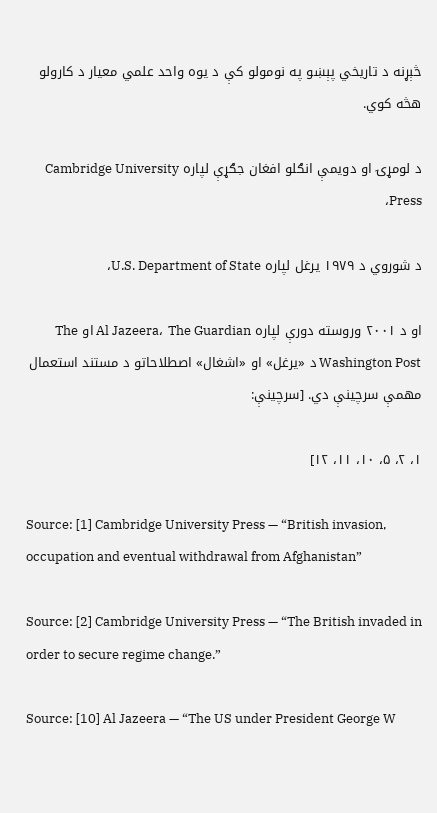څېړنه د تاریخي پېښو په نومولو کې د یوه واحد علمي معیار د کارولو هڅه کوي.

د لومړۍ او دویمې انګلو افغان جګړې لپاره Cambridge University Press،

د شوروي د ۱۹۷۹ یرغل لپاره U.S. Department of State،

او د ۲۰۰۱ وروسته دورې لپاره Al Jazeera، The Guardian او The Washington Post د «یرغل» او «اشغال» اصطلاحاتو د مستند استعمال مهمې سرچینې دي. [سرچینې:

۱، ۲، ۵، ۱۰، ۱۱، ۱۲]

Source: [1] Cambridge University Press — “British invasion, occupation and eventual withdrawal from Afghanistan”

Source: [2] Cambridge University Press — “The British invaded in order to secure regime change.”

Source: [10] Al Jazeera — “The US under President George W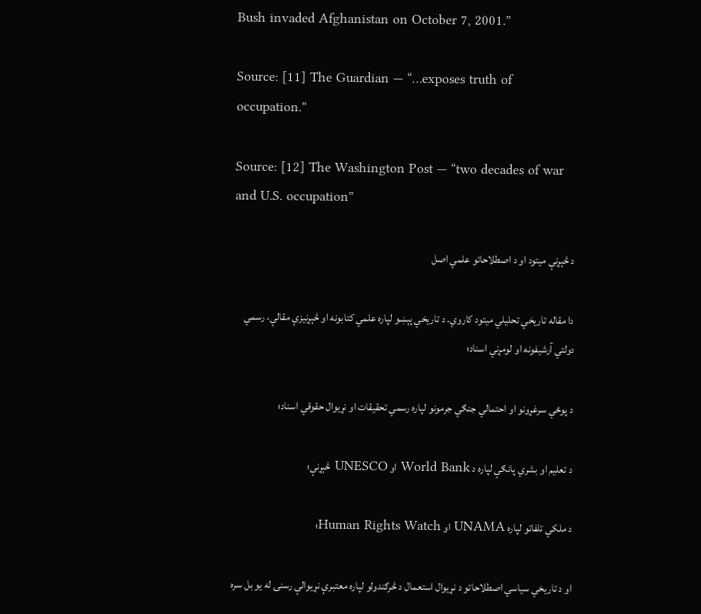Bush invaded Afghanistan on October 7, 2001.”

Source: [11] The Guardian — “…exposes truth of occupation.”

Source: [12] The Washington Post — “two decades of war and U.S. occupation”

د څېړنې میتود او د اصطلاحاتو علمي اصل

دا مقاله تاریخي تحلیلي میتود کاروي. د تاریخي پېښو لپاره علمي کتابونه او څېړنیزې مقالې، رسمي دولتي آرشیفونه او لومړني اسناد؛

د پوځي سرغړونو او احتمالي جنګي جرمونو لپاره رسمي تحقیقات او نړیوال حقوقي اسناد؛

د تعلیم او بشري پانګې لپاره د World Bank او UNESCO څېړنې؛

د ملکي تلفاتو لپاره UNAMA او Human Rights Watch؛

او د تاریخي سیاسي اصطلاحاتو د نړیوال استعمال د څرګندولو لپاره معتبرې نړیوالې رسنۍ له یو بل سره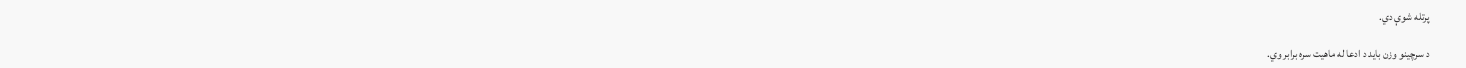پرتله شوې دي.

د سرچینو وزن باید د ادعا له ماهیت سره برابر وي.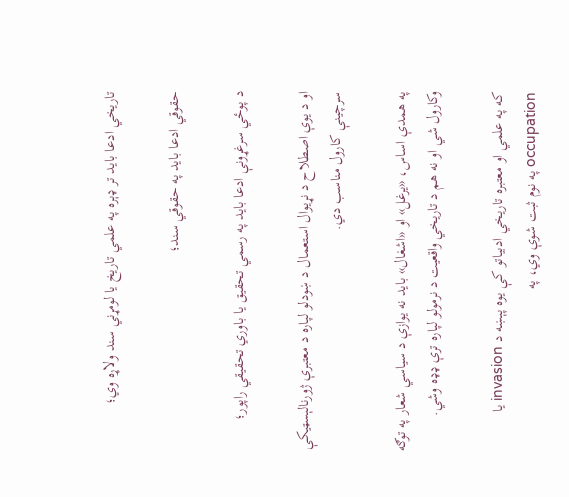تاریخي ادعا باید تر ډېره په علمي تاریخ یا لومړني سند ولاړه وي؛

حقوقي ادعا باید په حقوقي سند؛

د پوځي سرغړونې ادعا باید په رسمي تحقیق یا باوري تحقیقي راپور؛

او د یوې اصطلاح د نړیوال استعمال د ښودلو لپاره د معتبرې ژورنالېسټیکې سرچینې کارول مناسب دي.

په همدې اساس، «یرغل» او «اشغال» باید نه یوازې د سیاسي شعار په توګه وکارول شي او نه هم د تاریخي واقعیت د نرمولو لپاره ترې ډډه وشي.

که په علمي او معتبره تاریخي ادبیاتو کې یوه پېښه د invasion یا occupation په نوم ثبت شوې وي، په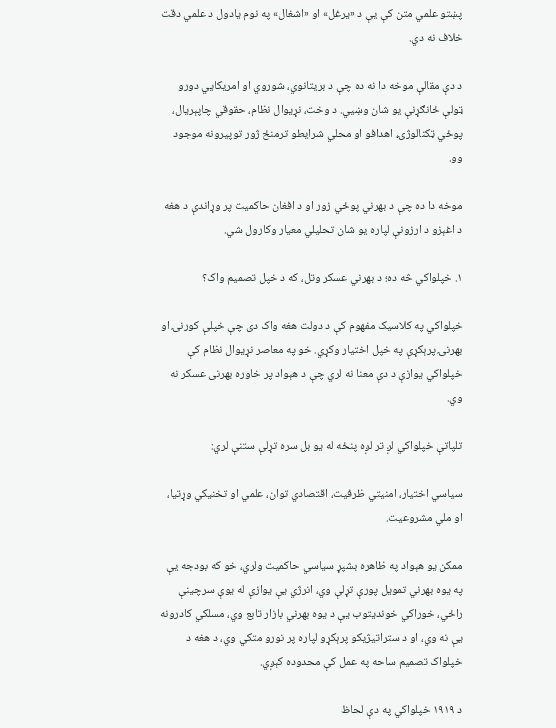پښتو علمي متن کې یې د «یرغل» او «اشغال» په نوم یادول د علمي دقت خلاف نه دي.

د دې مقالې موخه دا نه ده چې د بریتانوي، شوروي او امریکايي دورو ټولې ځانګړنې یو شان وښيي. د وخت، نړیوال نظام، حقوقي چاپېریال، پوځي ټکنالوژۍ، اهدافو او محلي شرایطو ترمنځ ژور توپیرونه موجود وو.

موخه دا ده چې د بهرني پوځي زور او د افغان حاکمیت پر وړاندې د هغه د اغېزو د ارزونې لپاره یو شان تحلیلي معیار وکارول شي.

۱. خپلواکي څه ده؛ د بهرني عسکر وتل، که د خپل تصمیم واک؟

خپلواکي په کلاسیک مفهوم کې د دولت هغه واک دی چې خپلې کورنۍ او بهرنۍ پرېکړې په خپل اختیار وکړي. خو په معاصر نړیوال نظام کې خپلواکي یوازې د دې معنا نه لري چې د هېواد پر خاوره بهرنی عسکر نه وي.

تلپاتې خپلواکي لږ تر لږه پنځه له یو بل سره تړلې ستنې لري:

سیاسي اختیار، امنیتي ظرفیت، اقتصادي توان، علمي او تخنیکي وړتیا، او ملي مشروعیت.

ممکن یو هېواد په ظاهره بشپړ سیاسي حاکمیت ولري، خو که بودجه یې په یوه بهرني تمویل پورې تړلې وي، انرژي یې یوازې له یوې سرچینې راځي، خوراکي خوندیتوب یې د یوه بهرني بازار تابع وي، مسلکي کادرونه یې نه وي، او د ستراتیژیکو پرېکړو لپاره پر نورو متکي وي، د هغه د خپلواک تصمیم ساحه په عمل کې محدوده کېږي.

د ۱۹۱۹ خپلواکي په دې لحاظ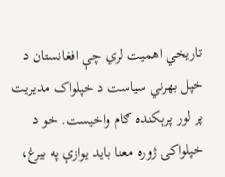تاریخي اهمیت لري چې افغانستان د خپل بهرني سیاست د خپلواک مدیریت پر لور پرېکنده ګام واخیست. خو د خپلواکۍ ژوره معنا باید یوازې په بیرغ،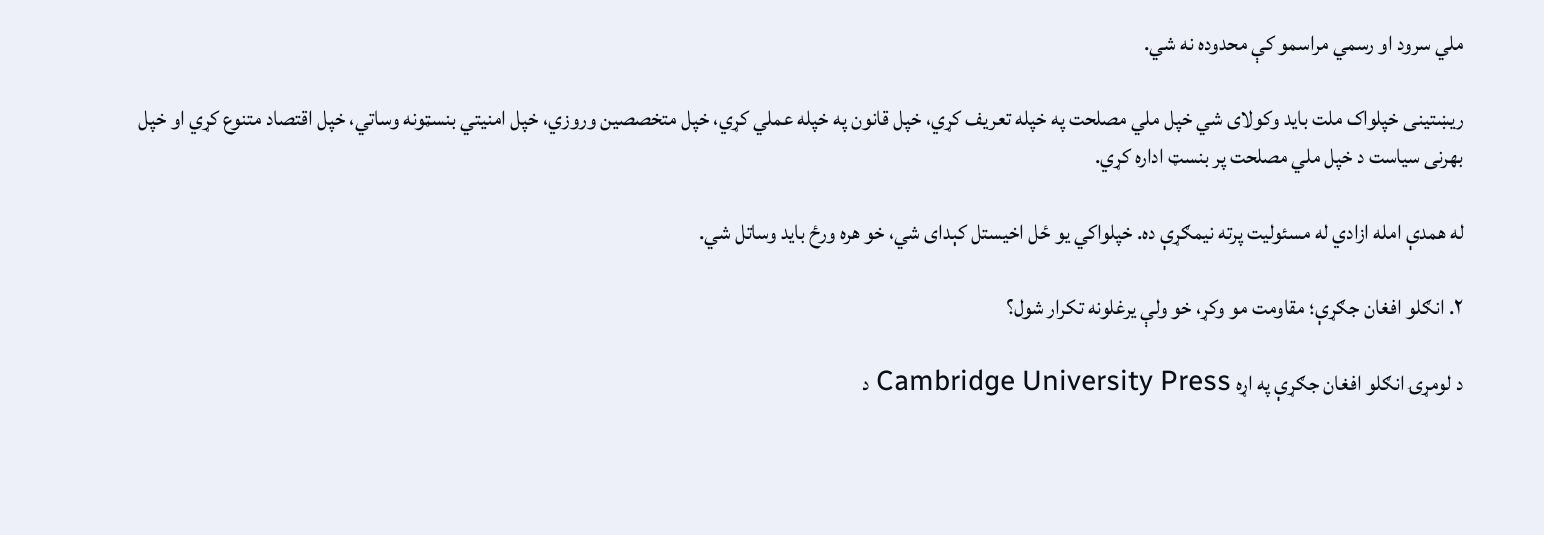ملي سرود او رسمي مراسمو کې محدوده نه شي.

ریښتینی خپلواک ملت باید وکولای شي خپل ملي مصلحت په خپله تعریف کړي، خپل قانون په خپله عملي کړي، خپل متخصصین وروزي، خپل امنیتي بنسټونه وساتي، خپل اقتصاد متنوع کړي او خپل بهرنی سیاست د خپل ملي مصلحت پر بنسټ اداره کړي.

له همدې امله ازادي له مسئولیت پرته نیمګړې ده. خپلواکي یو ځل اخیستل کېدای شي، خو هره ورځ باید وساتل شي.

۲. انګلو افغان جګړې؛ مقاومت مو وکړ، خو ولې یرغلونه تکرار شول؟

د لومړۍ انګلو افغان جګړې په اړه Cambridge University Press د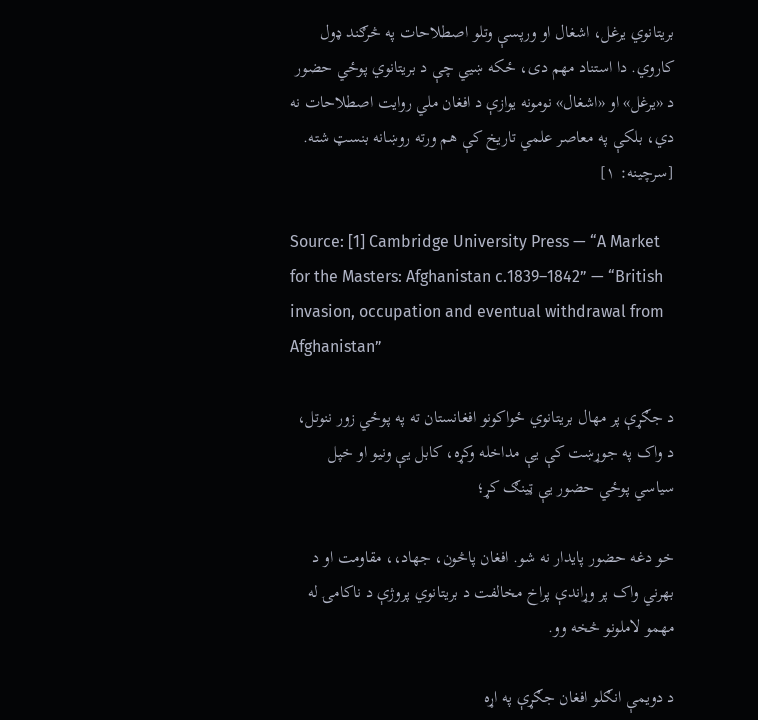بریتانوي یرغل، اشغال او ورپسې وتلو اصطلاحات په څرګند ډول کاروي. دا استناد مهم دی، ځکه ښيي چې د بریتانوي پوځي حضور د «یرغل» او «اشغال» نومونه یوازې د افغان ملي روایت اصطلاحات نه دي، بلکې په معاصر علمي تاریخ کې هم ورته روښانه بنسټ شته. [سرچینه: ۱]

Source: [1] Cambridge University Press — “A Market for the Masters: Afghanistan c.1839–1842” — “British invasion, occupation and eventual withdrawal from Afghanistan”

د جګړې پر مهال بریتانوي ځواکونو افغانستان ته په پوځي زور ننوتل، د واک په جوړښت کې یې مداخله وکړه، کابل یې ونیو او خپل سیاسي پوځي حضور یې ټینګ کړ؛

خو دغه حضور پایدار نه شو. افغان پاڅون، جهاد،، مقاومت او د بهرني واک پر وړاندې پراخ مخالفت د بریتانوي پروژې د ناکامۍ له مهمو لاملونو څخه وو.

د دویمې انګلو افغان جګړې په اړه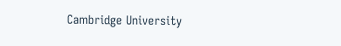Cambridge University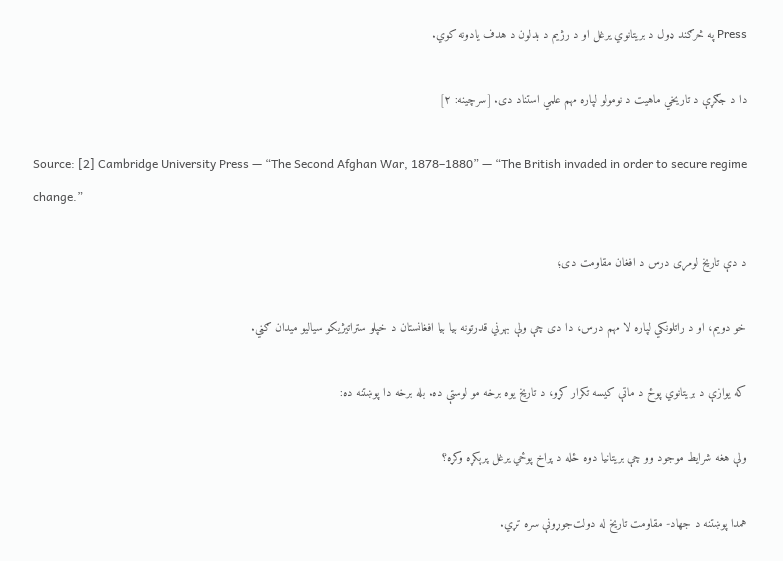Press په څرګند ډول د بریتانوي یرغل او د رژیم د بدلون د هدف یادونه کوي.

دا د جګړې د تاریخي ماهیت د نومولو لپاره مهم علمي استناد دی. [سرچینه: ۲]

Source: [2] Cambridge University Press — “The Second Afghan War, 1878–1880” — “The British invaded in order to secure regime change.”

د دې تاریخ لومړی درس د افغان مقاومت دی؛

خو دویم، او د راتلونکي لپاره لا مهم درس، دا دی چې ولې بهرني قدرتونه بیا بیا افغانستان د خپلو ستراتیژیکو سیالیو میدان ګڼي.

که یوازې د بریتانوي پوځ د ماتې کیسه تکرار کړو، د تاریخ یوه برخه مو لوستې ده. بله برخه دا پوښتنه ده:

ولې هغه شرایط موجود وو چې بریتانیا دوه ځله د پراخ پوځي یرغل پرېکړه وکړه؟

همدا پوښتنه د جهاد- مقاومت تاریخ له دولت‌جوړونې سره تړي.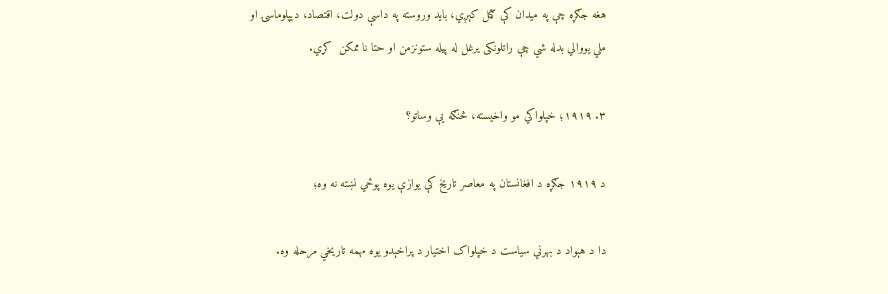هغه جګړه چې په میدان کې ګټل کېږي، باید وروسته په داسې دولت، اقتصاد، دیپلوماسۍ او ملي یووالي بدله شي چې راتلونکی یرغل له پیله ستونزمن او حتا نا ممکن  کړي.

۳. ۱۹۱۹؛ خپلواکي مو واخیسته، څنګه یې وساتو؟

د ۱۹۱۹ جګړه د افغانستان په معاصر تاریخ کې یوازې یوه پوځي نښته نه وه؛

دا د هېواد د بهرني سیاست د خپلواک اختیار د پراخېدو یوه مهمه تاریخي مرحله وه.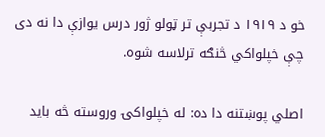خو د ۱۹۱۹ د تجربې تر ټولو ژور درس یوازې دا نه دی چې خپلواکي څنګه ترلاسه شوه.

اصلي پوښتنه دا ده: له خپلواکۍ وروسته څه باید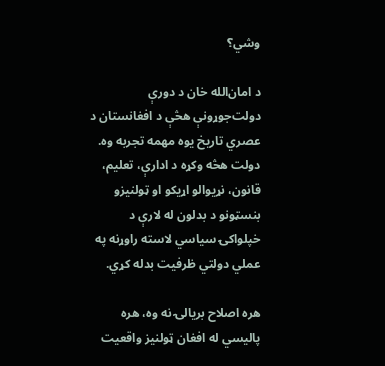وشي؟

د امان‌الله خان د دورې دولت‌جوړونې هڅې د افغانستان د عصري تاریخ یوه مهمه تجربه وه. دولت هڅه وکړه د ادارې، تعلیم، قانون، نړیوالو اړیکو او ټولنیزو بنسټونو د بدلون له لارې د خپلواکۍ سیاسي لاسته راوړنه په عملي دولتي ظرفیت بدله کړي.

هره اصلاح بریالۍ نه وه، هره پالیسي له افغان ټولنیز واقعیت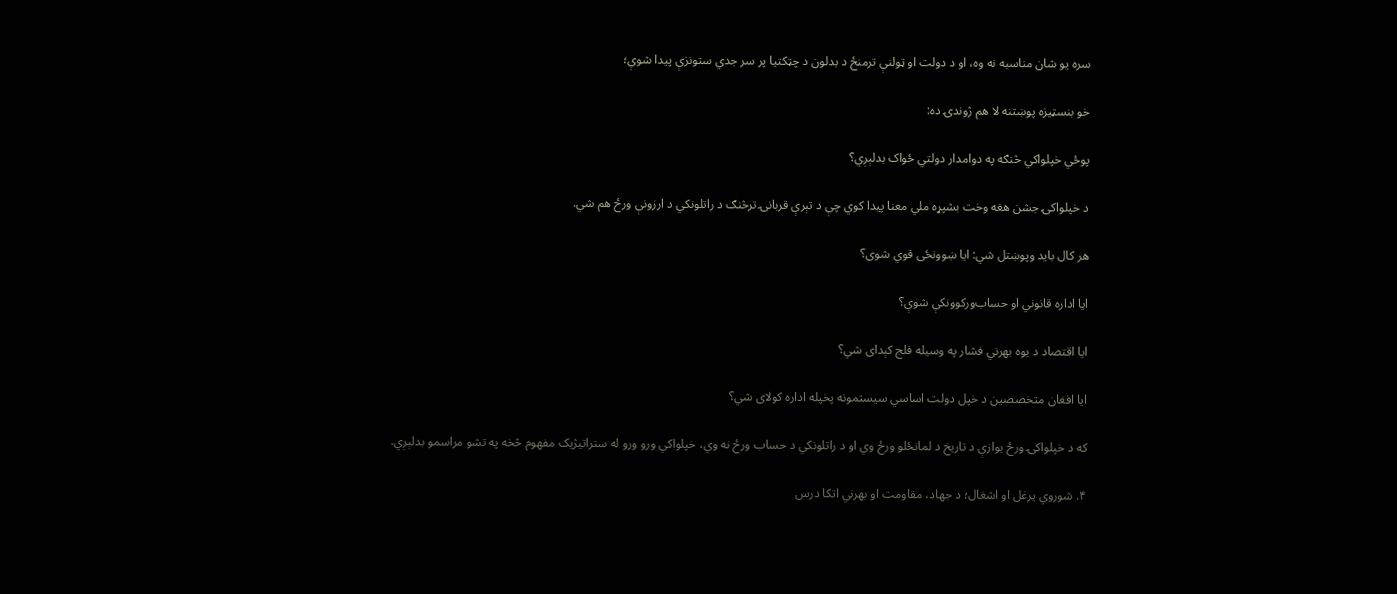سره یو شان مناسبه نه وه، او د دولت او ټولنې ترمنځ د بدلون د چټکتیا پر سر جدي ستونزې پیدا شوې؛

خو بنسټیزه پوښتنه لا هم ژوندۍ ده:

پوځي خپلواکي څنګه په دوامدار دولتي ځواک بدلېږي؟

د خپلواکۍ جشن هغه وخت بشپړه ملي معنا پیدا کوي چې د تېرې قربانۍ ترڅنګ د راتلونکي د ارزونې ورځ هم شي.

هر کال باید وپوښتل شي: ایا ښوونځی قوي شوی؟

ایا اداره قانوني او حساب‌ورکوونکې شوې؟

ایا اقتصاد د یوه بهرني فشار په وسیله فلج کېدای شي؟

ایا افغان متخصصین د خپل دولت اساسي سیستمونه پخپله اداره کولای شي؟

که د خپلواکۍ ورځ یوازې د تاریخ د لمانځلو ورځ وي او د راتلونکي د حساب ورځ نه وي، خپلواکي ورو ورو له ستراتیژیک مفهوم څخه په تشو مراسمو بدلېږي.

۴. شوروي یرغل او اشغال؛ د جهاد، مقاومت او بهرني اتکا درس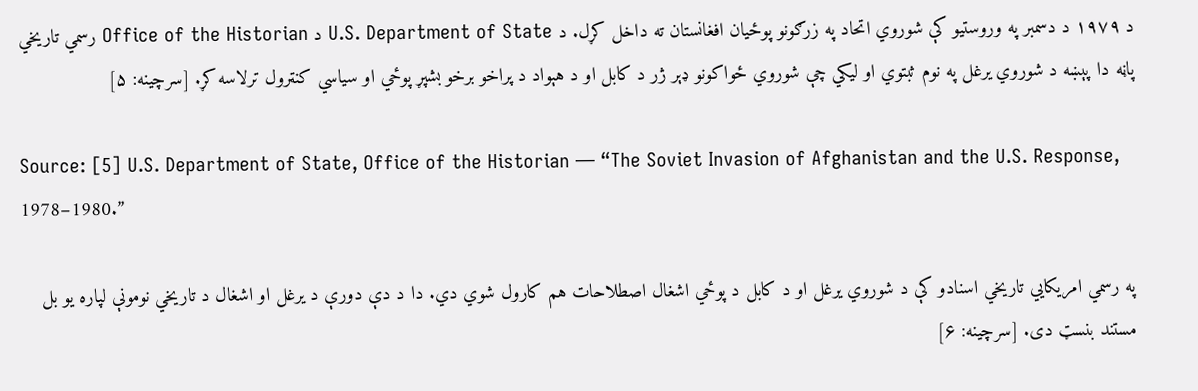د ۱۹۷۹ د دسمبر په وروستیو کې شوروي اتحاد په زرګونو پوځیان افغانستان ته داخل کړل. د U.S. Department of State د Office of the Historian رسمي تاریخي پاڼه دا پېښه د شوروي یرغل په نوم ثبتوي او لیکي چې شوروي ځواکونو ډېر ژر د کابل او د هېواد د پراخو برخو بشپړ پوځي او سیاسي کنټرول ترلاسه کړ. [سرچینه: ۵]

Source: [5] U.S. Department of State, Office of the Historian — “The Soviet Invasion of Afghanistan and the U.S. Response, 1978–1980.”

په رسمي امریکايي تاریخي اسنادو کې د شوروي یرغل او د کابل د پوځي اشغال اصطلاحات هم کارول شوي دي. دا د دې دورې د یرغل او اشغال د تاریخي نومونې لپاره یو بل مستند بنسټ دی. [سرچینه: ۶]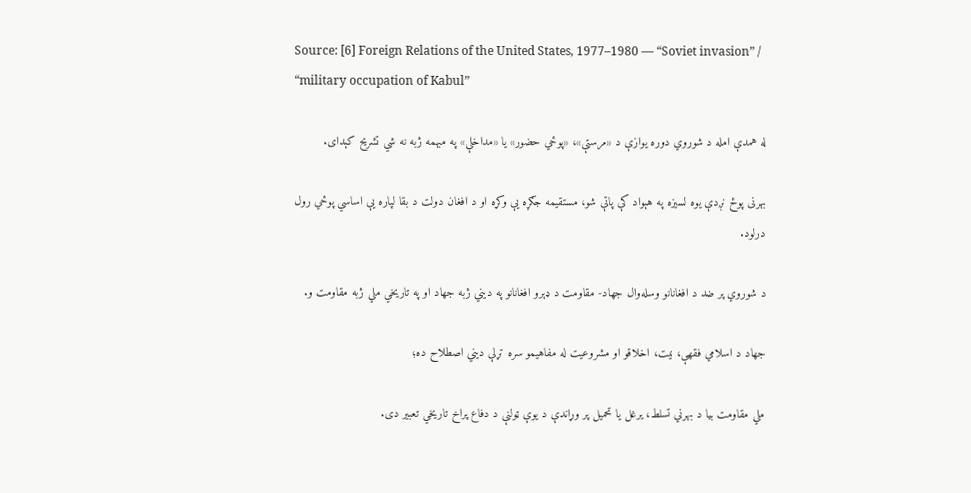Source: [6] Foreign Relations of the United States, 1977–1980 — “Soviet invasion” / “military occupation of Kabul”

له همدې امله د شوروي دوره یوازې د «مرستې»، «پوځي حضور» یا «مداخلې» په مبهمه ژبه نه شي تشریح کېدای.

بهرنی پوځ نږدې یوه لسیزه په هېواد کې پاتې شو، مستقیمه جګړه یې وکړه او د افغان دولت د بقا لپاره یې اساسي پوځي رول درلود.

د شوروي پر ضد د افغانانو وسله‌وال جهاد- مقاومت د ډېرو افغانانو په دیني ژبه جهاد او په تاریخي ملي ژبه مقاومت و.

جهاد د اسلامي فقهې، نیت، اخلاقو او مشروعیت له مفاهیمو سره تړلې دیني اصطلاح ده؛

ملي مقاومت بیا د بهرني تسلط، یرغل یا تحمیل پر وړاندې د یوې ټولنې د دفاع پراخ تاریخي تعبیر دی.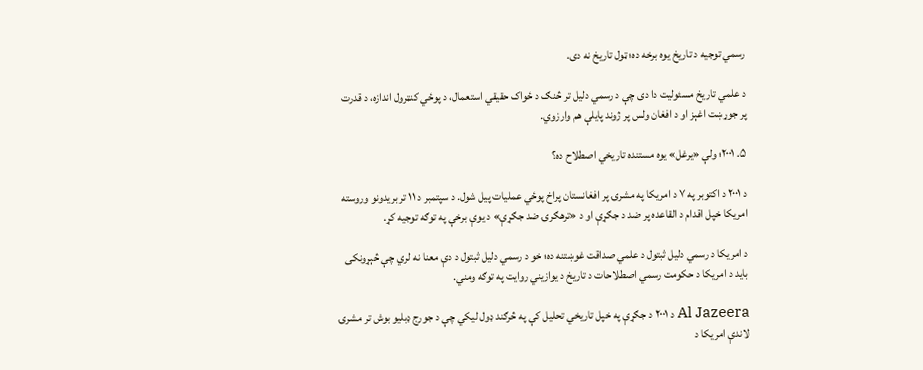رسمي توجیه د تاریخ یوه برخه ده؛ ټول تاریخ نه دی.

د علمي تاریخ مسئولیت دا دی چې د رسمي دلیل تر څنګ د ځواک حقیقي استعمال، د پوځي کنټرول اندازه، د قدرت پر جوړښت اغېز او د افغان ولس پر ژوند پایلې هم وارزوي.

۵. ۲۰۰۱؛ ولې «یرغل» یوه مستنده تاریخي اصطلاح ده؟

د ۲۰۰۱ د اکتوبر په ۷ د امریکا په مشرۍ پر افغانستان پراخ پوځي عملیات پیل شول. د سپتمبر د ۱۱ تر بریدونو وروسته امریکا خپل اقدام د القاعده پر ضد د جګړې او د «ترهګرۍ ضد جګړې» د یوې برخې په توګه توجیه کړ.

د امریکا د رسمي دلیل ثبتول د علمي صداقت غوښتنه ده؛ خو د رسمي دلیل ثبتول د دې معنا نه لري چې څېړونکی باید د امریکا د حکومت رسمي اصطلاحات د تاریخ د یوازیني روایت په توګه ومني.

Al Jazeera د ۲۰۰۱ د جګړې په خپل تاریخي تحلیل کې په څرګند ډول لیکي چې د جورج ډبلیو بوش تر مشرۍ لاندې امریکا د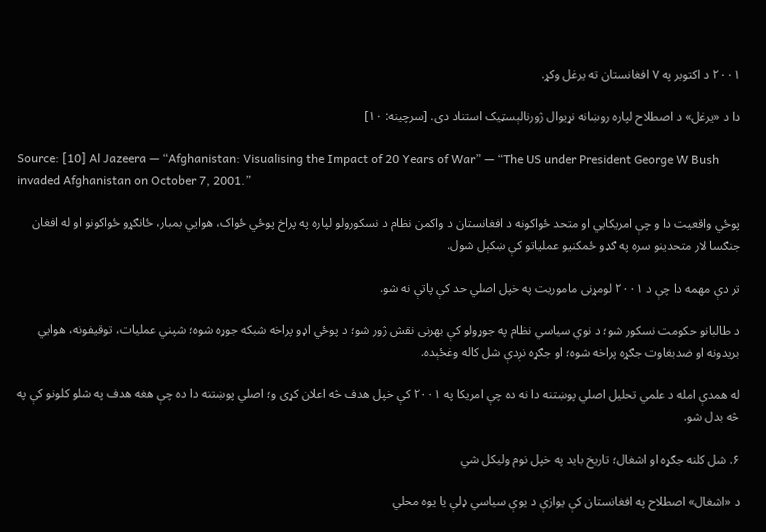۲۰۰۱ د اکتوبر په ۷ افغانستان ته یرغل وکړ.

دا د «یرغل» د اصطلاح لپاره روښانه نړیوال ژورنالېسټیک استناد دی. [سرچینه: ۱۰]

Source: [10] Al Jazeera — “Afghanistan: Visualising the Impact of 20 Years of War” — “The US under President George W Bush invaded Afghanistan on October 7, 2001.”

پوځي واقعیت دا و چې امریکايي او متحد ځواکونه د افغانستان د واکمن نظام د نسکورولو لپاره په پراخ پوځي ځواک، هوايي بمبار، ځانګړو ځواکونو او له افغان  جنګسا لار متحدینو سره په ګډو ځمکنیو عملیاتو کې ښکېل شول.

تر دې مهمه دا چې د ۲۰۰۱ لومړنی ماموریت په خپل اصلي حد کې پاتې نه شو.

د طالبانو حکومت نسکور شو؛ د نوي سیاسي نظام په جوړولو کې بهرنی نقش ژور شو؛ د پوځي اډو پراخه شبکه جوړه شوه؛ شپني عملیات، توقیفونه، هوايي بریدونه او ضدبغاوت جګړه پراخه شوه؛ او جګړه نږدې شل کاله وغځېده.

له همدې امله د علمي تحلیل اصلي پوښتنه دا نه ده چې امریکا په ۲۰۰۱ کې خپل هدف څه اعلان کړی و؛ اصلي پوښتنه دا ده چې هغه هدف په شلو کلونو کې په څه بدل شو.

۶. شل کلنه جګړه او اشغال؛ تاریخ باید په خپل نوم ولیکل شي

د «اشغال» اصطلاح په افغانستان کې یوازې د یوې سیاسي ډلې یا یوه محلي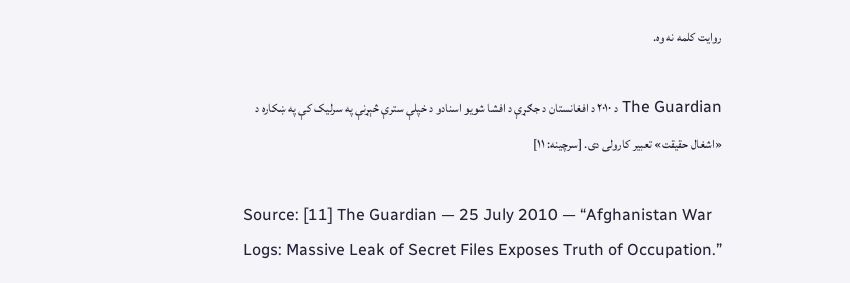روایت کلمه نه وه.

The Guardian د ۲۰۱۰ د افغانستان د جګړې د افشا شویو اسنادو د خپلې سترې څېړنې په سرلیک کې په ښکاره د «اشغال حقیقت» تعبیر کارولی دی. [سرچینه: ۱۱]

Source: [11] The Guardian — 25 July 2010 — “Afghanistan War Logs: Massive Leak of Secret Files Exposes Truth of Occupation.”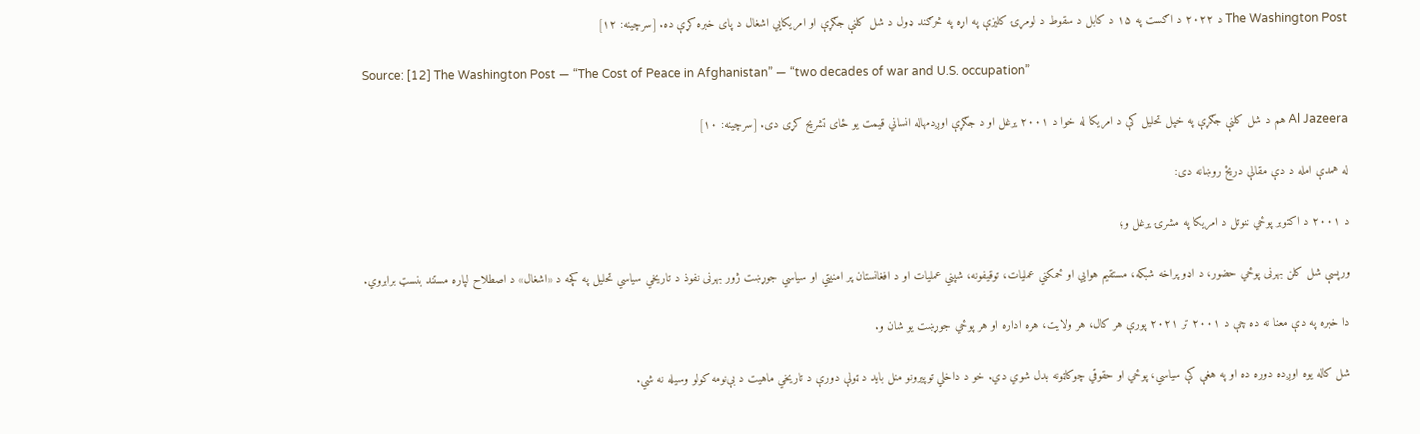The Washington Post د ۲۰۲۲ د اګست په ۱۵ د کابل د سقوط د لومړۍ کلیزې په اړه په څرګند ډول د شل کلنې جګړې او امریکايي اشغال د پای خبره کړې ده. [سرچینه: ۱۲]

Source: [12] The Washington Post — “The Cost of Peace in Afghanistan” — “two decades of war and U.S. occupation”

Al Jazeera هم د شل کلنې جګړې په خپل تحلیل کې د امریکا له خوا د ۲۰۰۱ یرغل او د جګړې اوږدمهاله انساني قیمت یو ځای تشریح کړی دی. [سرچینه: ۱۰]

له همدې امله د دې مقالې دریځ روښانه دی:

د ۲۰۰۱ د اکتوبر پوځي ننوتل د امریکا په مشرۍ یرغل و؛

ورپسې شل کلن بهرنی پوځي حضور، د اډو پراخه شبکه، مستقیم هوايي او ځمکني عملیات، توقیفونه، شپني عملیات او د افغانستان پر امنیتي او سیاسي جوړښت ژور بهرنی نفوذ د تاریخي سیاسي تحلیل په کچه د «اشغال» د اصطلاح لپاره مستند بنسټ برابروي.

دا خبره په دې معنا نه ده چې د ۲۰۰۱ تر ۲۰۲۱ پورې هر کال، هر ولایت، هره اداره او هر پوځي جوړښت یو شان و.

شل کاله یوه اوږده دوره ده او په هغې کې سیاسي، پوځي او حقوقي چوکاټونه بدل شوي دي. خو د داخلي توپیرونو منل باید د ټولې دورې د تاریخي ماهیت د بې‌نومه کولو وسیله نه شي.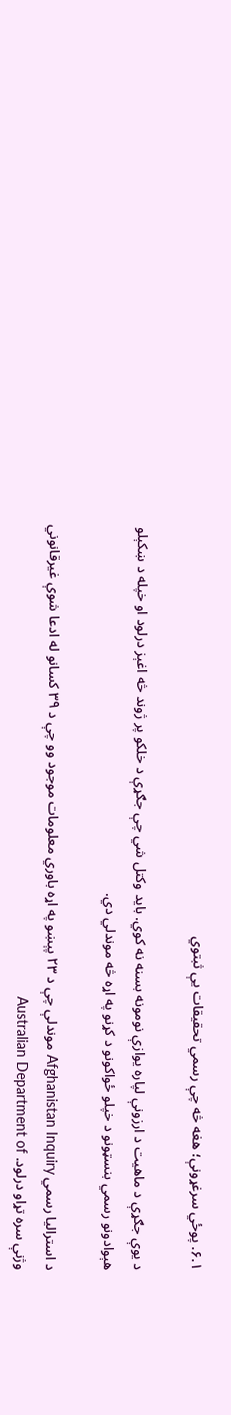۶.۱. پوځي سرغړونې؛ هغه څه چې رسمي تحقیقات یې ثبتوي

د یوې جګړې د ماهیت د ارزونې لپاره یوازې نومونه بسنه نه کوي. باید وکتل شي چې جګړې د خلکو پر ژوند څه اغېز درلود او خپله د ښکېلو هېوادونو رسمي بنسټونو د خپلو ځواکونو د کړنو په اړه څه موندلي دي.

د استرالیا رسمي Afghanistan Inquiry موندلې چې د ۲۳ پېښو په اړه باوري معلومات موجود وو چې د ۳۹ کسانو له ادعا شوې غیرقانوني وژنې سره تړاو درلود. Australian Department of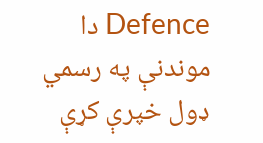Defence دا موندنې په رسمي ډول خپرې کړې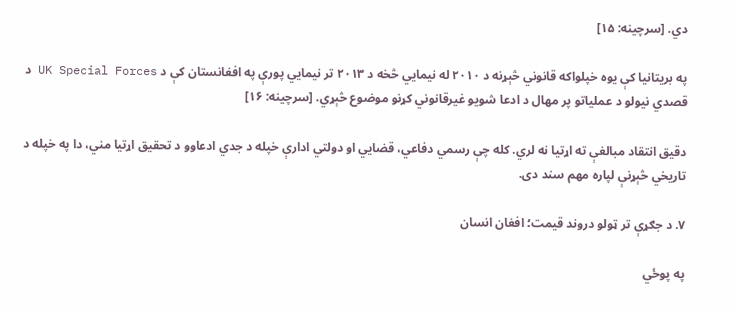دي. [سرچینه: ۱۵]

په بریتانیا کې یوه خپلواکه قانوني څېړنه د ۲۰۱۰ له نیمایي څخه د ۲۰۱۳ تر نیمایي پورې په افغانستان کې د UK Special Forces د قصدي نیولو د عملیاتو پر مهال د ادعا شویو غیرقانوني کړنو موضوع څېړي. [سرچینه: ۱۶]

دقیق انتقاد مبالغې ته اړتیا نه لري. کله چې رسمي دفاعي، قضایي او دولتي ادارې خپله د جدي ادعاوو د تحقیق اړتیا مني، دا په خپله د تاریخي څېړنې لپاره مهم سند دی.

۷. د جګړې تر ټولو دروند قیمت؛ افغان انسان

په پوځي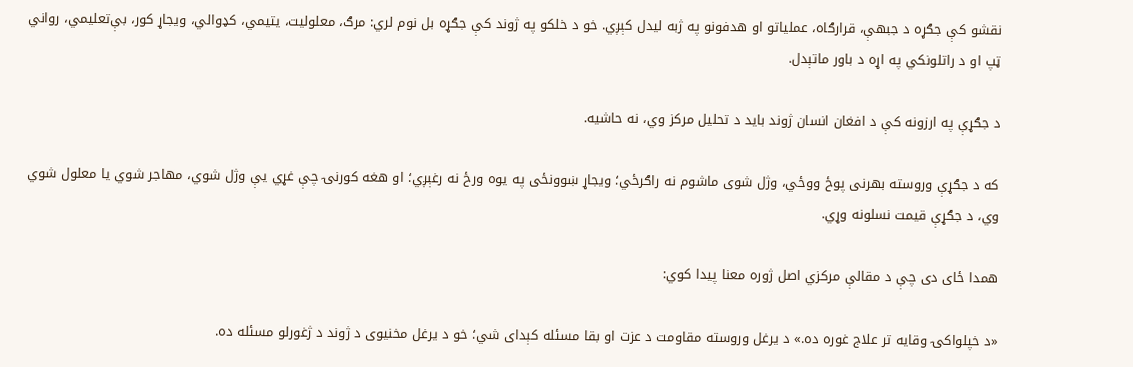نقشو کې جګړه د جبهې، قرارګاه، عملیاتو او هدفونو په ژبه لیدل کېږي. خو د خلکو په ژوند کې جګړه بل نوم لري: مرګ، معلولیت، یتیمي، کډوالي، ویجاړ کور، بې‌تعلیمي، رواني ټپ او د راتلونکي په اړه د باور ماتېدل.

د جګړې په ارزونه کې د افغان انسان ژوند باید د تحلیل مرکز وي، نه حاشیه.

که د جګړې وروسته بهرنی پوځ ووځي، وژل شوی ماشوم نه راګرځي؛ ویجاړ ښوونځی په یوه ورځ نه رغېږي؛ او هغه کورنۍ چې غړي یې وژل شوي، مهاجر شوي یا معلول شوي وي، د جګړې قیمت نسلونه وړي.

همدا ځای دی چې د مقالې مرکزي اصل ژوره معنا پیدا کوي:

«د خپلواکۍ وقایه تر علاج غوره ده.» د یرغل وروسته مقاومت د عزت او بقا مسئله کېدای شي؛ خو د یرغل مخنیوی د ژوند د ژغورلو مسئله ده.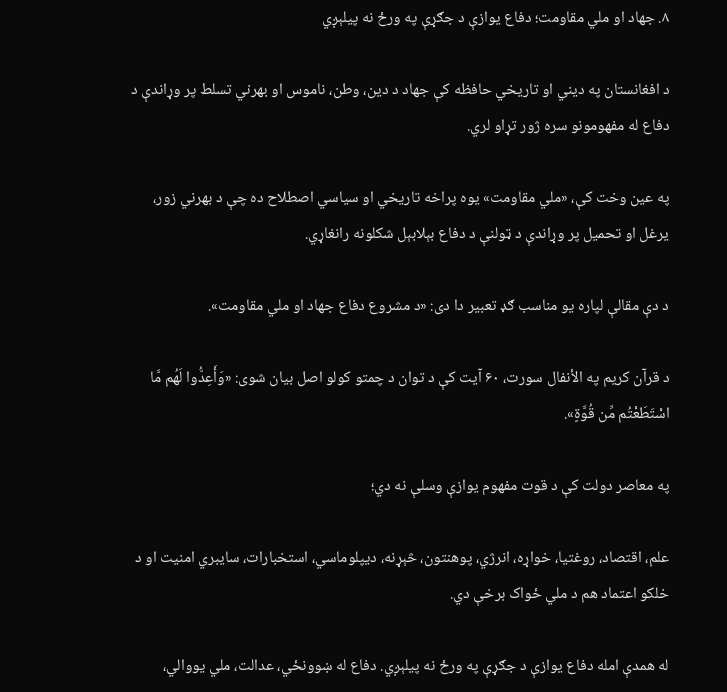۸. جهاد او ملي مقاومت؛ دفاع یوازې د جګړې په ورځ نه پیلېږي

د افغانستان په دیني او تاریخي حافظه کې جهاد د دین، وطن، ناموس او بهرني تسلط پر وړاندې د دفاع له مفهومونو سره ژور تړاو لري.

په عین وخت کې، «ملي مقاومت» یوه پراخه تاریخي او سیاسي اصطلاح ده چې د بهرني زور، یرغل او تحمیل پر وړاندې د ټولنې د دفاع بېلابېل شکلونه رانغاړي.

د دې مقالې لپاره یو مناسب ګډ تعبیر دا دی: «د مشروع دفاع جهاد او ملي مقاومت».

د قرآن کریم په الأنفال سورت، ۶۰ آیت کې د توان د چمتو کولو اصل بیان شوی: «وَأَعِدُّوا لَهُم مَّا اسْتَطَعْتُم مِّن قُوَّةٍ».

په معاصر دولت کې د قوت مفهوم یوازې وسلې نه دي؛

علم، اقتصاد، روغتیا، خواړه، انرژي، پوهنتون، څېړنه، دیپلوماسي، استخبارات، سایبري امنیت او د خلکو اعتماد هم د ملي ځواک برخې دي.

له همدې امله دفاع یوازې د جګړې په ورځ نه پیلېږي. دفاع له ښوونځي، عدالت، ملي یووالي،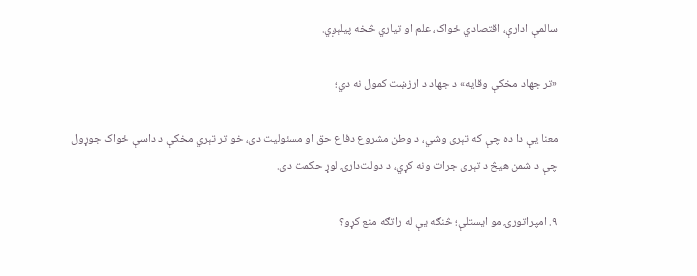سالمې ادارې، اقتصادي ځواک، علم او تیاري څخه پیلېږي.

«تر جهاد مخکې وقایه» د جهاد د ارزښت کمول نه دي؛

معنا یې دا ده چې که تېری وشي، د وطن مشروع دفاع حق او مسئولیت دی، خو تر تېري مخکې د داسې ځواک جوړول چې د شمن هیڅ د تېری جرات ونه کړي، د دولت‌دارۍ لوړ حکمت دی.

۹. امپراتورۍ مو ایستلې؛ څنګه یې له راتګه منع کړو؟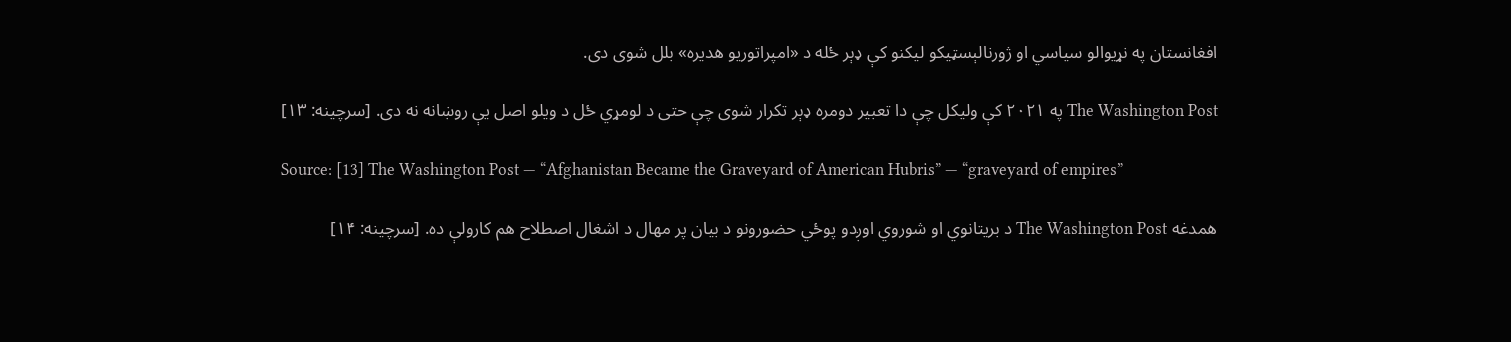افغانستان په نړیوالو سیاسي او ژورنالېسټیکو لیکنو کې ډېر ځله د «امپراتوریو هدیره» بلل شوی دی.

The Washington Post په ۲۰۲۱ کې ولیکل چې دا تعبیر دومره ډېر تکرار شوی چې حتی د لومړي ځل د ویلو اصل یې روښانه نه دی. [سرچینه: ۱۳]

Source: [13] The Washington Post — “Afghanistan Became the Graveyard of American Hubris” — “graveyard of empires”

همدغه The Washington Post د بریتانوي او شوروي اوږدو پوځي حضورونو د بیان پر مهال د اشغال اصطلاح هم کارولې ده. [سرچینه: ۱۴]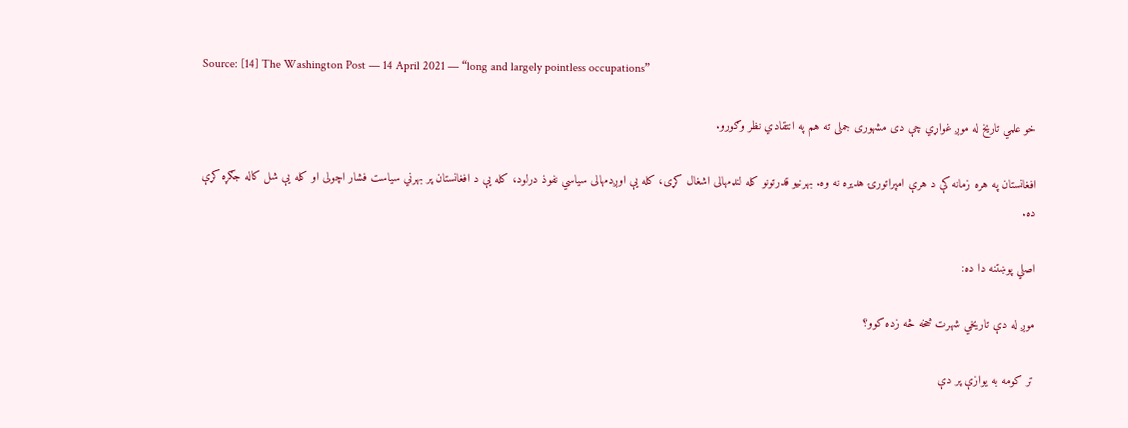Source: [14] The Washington Post — 14 April 2021 — “long and largely pointless occupations”

خو علمي تاریخ له موږ غواړي چې دی مشهوری جملی ته هم په انتقادي نظر وګورو.

افغانستان په هره زمانه کې د هرې امپراتورۍ هدیره نه وه. بهرنیو قدرتونو کله لنډمهالی اشغال کړی، کله یې اوږدمهالی سیاسي نفوذ درلود، کله یې د افغانستان پر بهرني سیاست فشار اچولی او کله یې شل کاله جګړه کړې ده.

اصلي پوښتنه دا ده:

موږ له دې تاریخي شهرت څخه څه زده کوو؟

تر کومه به یوازې پر دې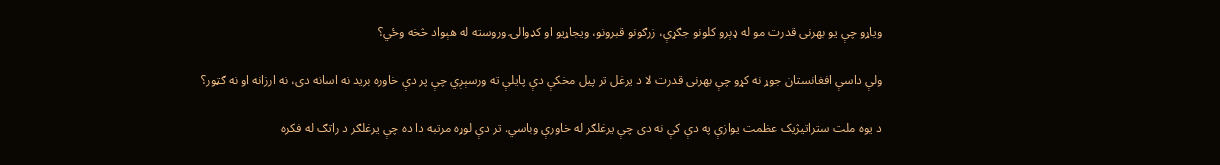ویاړو چې یو بهرنی قدرت مو له ډېرو کلونو جګړې، زرګونو قبرونو، ویجاړیو او کډوالۍ وروسته له هېواد څخه وځي؟

ولې داسې افغانستان جوړ نه کړو چې بهرنی قدرت لا د یرغل تر پیل مخکې دې پایلې ته ورسېږي چې پر دې خاوره برید نه اسانه دی، نه ارزانه او نه ګټور؟

د یوه ملت ستراتیژیک عظمت یوازې په دې کې نه دی چې یرغلګر له خاورې وباسي. تر دې لوړه مرتبه دا ده چې یرغلګر د راتګ له فکره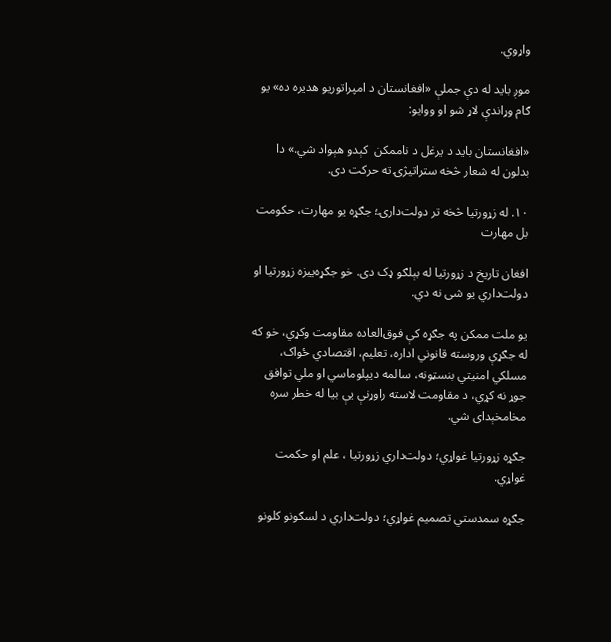واړوي.

موږ باید له دې جملې «افغانستان د امپراتوریو هدیره ده» یو ګام وړاندې لاړ شو او ووایو:

«افغانستان باید د یرغل د ناممکن  کېدو هېواد شي.» دا بدلون له شعار څخه ستراتیژۍ ته حرکت دی.

۱۰. له زړورتیا څخه تر دولت‌دارۍ؛ جګړه یو مهارت، حکومت بل مهارت

افغان تاریخ د زړورتیا له بېلګو ډک دی. خو جګړه‌ییزه زړورتیا او دولت‌داري یو شی نه دي.

یو ملت ممکن په جګړه کې فوق‌العاده مقاومت وکړي، خو که له جګړې وروسته قانوني اداره، تعلیم، اقتصادي ځواک، مسلکي امنیتي بنسټونه، سالمه دیپلوماسي او ملي توافق جوړ نه کړي، د مقاومت لاسته راوړنې یې بیا له خطر سره مخامخېدای شي.

جګړه زړورتیا غواړي؛ دولت‌داري زړورتیا ، علم او حکمت غواړي.

جګړه سمدستي تصمیم غواړي؛ دولت‌داري د لسګونو کلونو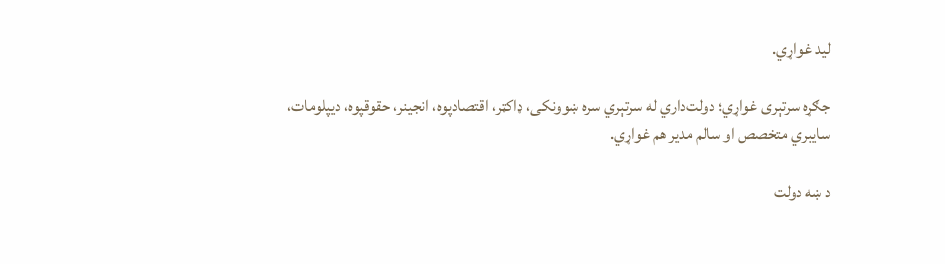لید غواړي.

جګړه سرتېری غواړي؛ دولت‌داري له سرتېري سره ښوونکی، ډاکټر، اقتصادپوه، انجینر، حقوقپوه، دیپلومات، سایبري متخصص او سالم مدیر هم غواړي.

د ښه دولت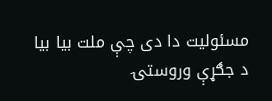مسئولیت دا دی چې ملت بیا بیا د جګړې وروستۍ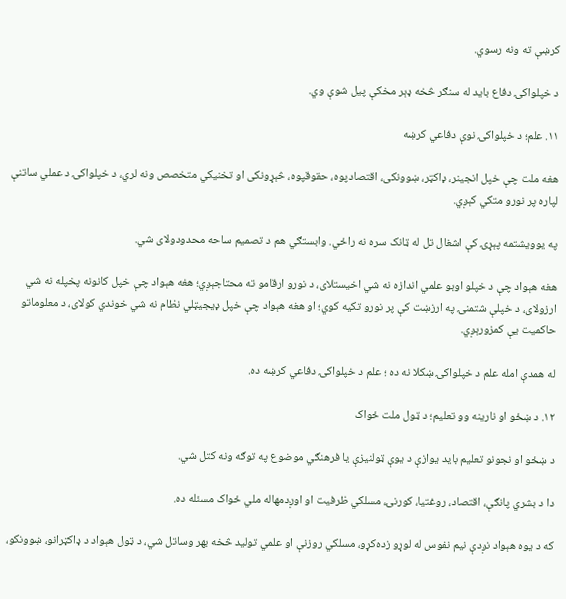کرښې ته ونه رسوي.

د خپلواکۍ دفاع باید له سنګر څخه ډېر مخکې پیل شوې وي.

۱۱. علم؛ د خپلواکۍ نوې دفاعي کرښه

هغه ملت چې خپل انجینر، ډاکټر، ښوونکی، اقتصادپوه، حقوقپوه، څېړونکی او تخنیکي متخصص ونه لري، د خپلواکۍ د عملي ساتنې لپاره پر نورو متکي کېږي.

په یوویشتمه پېړۍ کې اشغال تل له ټانک سره نه راځي. وابستګي هم د تصمیم ساحه محدودولای شي.

هغه هېواد چې د خپلو اوبو علمي اندازه نه شي اخیستلای، د نورو ارقامو ته محتاجېږي؛ هغه هېواد چې خپل کانونه پخپله نه شي ارزولای، د خپلې شتمنۍ په ارزښت کې پر نورو تکیه کوي؛ او هغه هېواد چې خپل ډیجیټلي نظام نه شي خوندي کولای، د معلوماتو حاکمیت یې کمزورېږي.

له همدې امله علم د خپلواکۍ ښکلا نه ده ؛ علم د خپلواکۍ دفاعي کرښه ده.

۱۲. د ښځو او نارینه وو تعلیم؛ د ټول ملت ځواک

د ښځو او نجونو تعلیم باید یوازې د یوې ټولنیزې یا فرهنګي موضوع په توګه ونه کتل شي.

دا د بشري پانګې، اقتصاد، روغتیا، کورنۍ، مسلکي ظرفیت او اوږدمهاله ملي ځواک مسئله ده.

که د یوه هېواد نږدې نیم نفوس له لوړو زده‌کړو، مسلکي روزنې او علمي تولید څخه بهر وساتل شي، د ټول هېواد د ډاکټرانو، ښوونکو،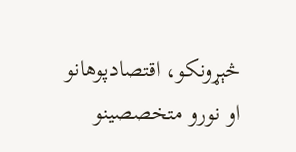څېړونکو، اقتصادپوهانو او نورو متخصصینو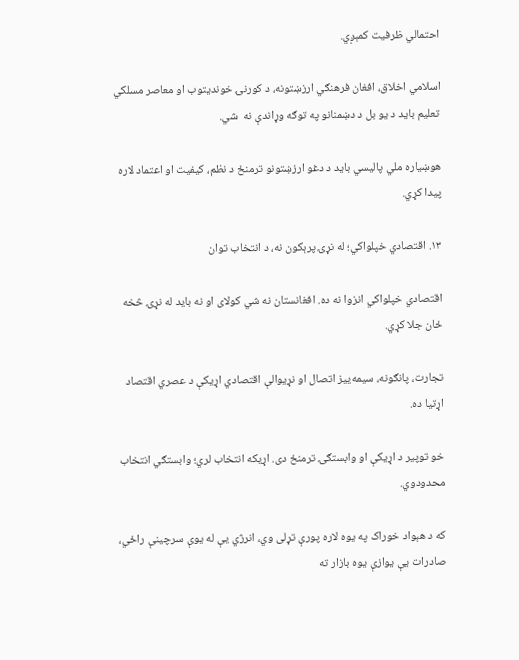احتمالي ظرفیت کمېږي.

اسلامي اخلاق، افغان فرهنګي ارزښتونه، د کورنۍ خوندیتوب او معاصر مسلکي تعلیم باید د یو بل د دښمنانو په توګه وړاندې نه  شي.

هوښیاره ملي پالیسي باید د دغو ارزښتونو ترمنځ د نظم، کیفیت او اعتماد لاره پیدا کړي.

۱۳. اقتصادي خپلواکي؛ له نړۍ پرېکون نه، د انتخاب توان

اقتصادي خپلواکي انزوا نه ده. افغانستان نه شي کولای او نه باید له نړۍ څخه ځان جلا کړي.

تجارت، پانګونه، سیمه‌ییز اتصال او نړیوالې اقتصادي اړیکې د عصري اقتصاد اړتیا ده.

خو توپیر د اړیکې او وابستګۍ ترمنځ دی. اړیکه انتخاب لري؛ وابستګي انتخاب محدودوي.

که د هېواد خوراک په یوه لاره پورې تړلی وي، انرژي یې له یوې سرچینې راځي، صادرات یې یوازې یوه بازار ته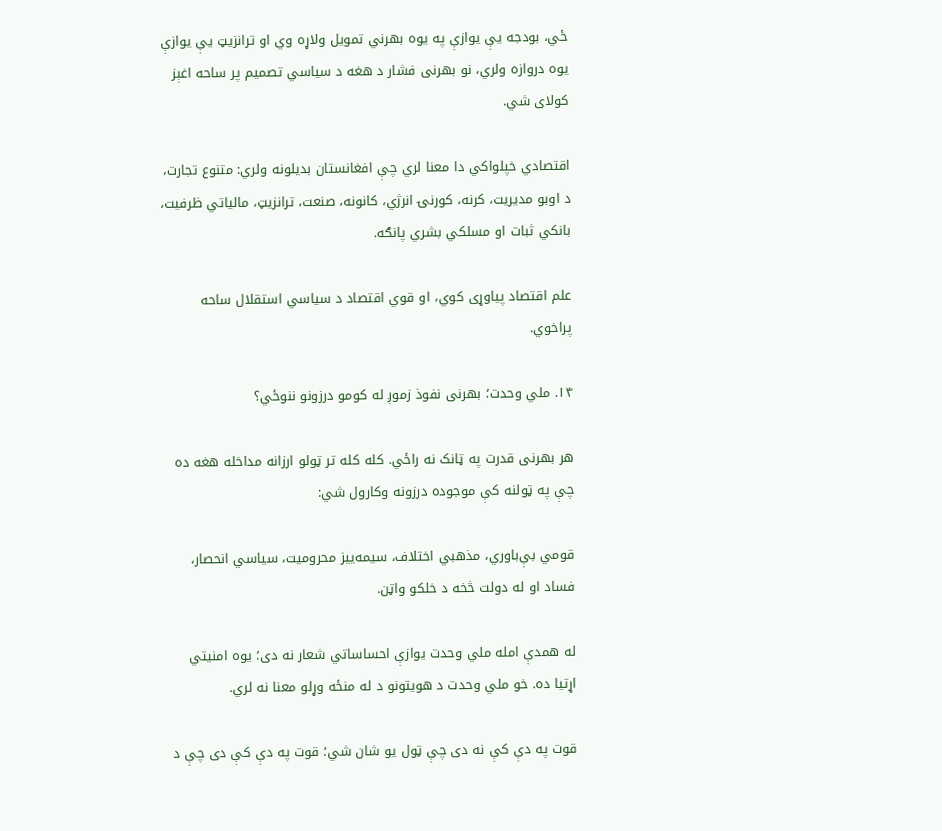ځي، بودجه یې یوازې په یوه بهرني تمویل ولاړه وي او ترانزیټ یې یوازې یوه دروازه ولري، نو بهرنی فشار د هغه د سیاسي تصمیم پر ساحه اغېز کولای شي.

اقتصادي خپلواکي دا معنا لري چې افغانستان بدیلونه ولري: متنوع تجارت، د اوبو مدیریت، کرنه، کورنۍ انرژي، کانونه، صنعت، ترانزیټ، مالیاتي ظرفیت، بانکي ثبات او مسلکي بشري پانګه.

علم اقتصاد پیاوړی کوي، او قوي اقتصاد د سیاسي استقلال ساحه پراخوي.

۱۴. ملي وحدت؛ بهرنی نفوذ زموږ له کومو درزونو ننوځي؟

هر بهرنی قدرت په ټانک نه راځي. کله کله تر ټولو ارزانه مداخله هغه ده چې په ټولنه کې موجوده درزونه وکارول شي:

قومي بې‌باوري، مذهبي اختلاف، سیمه‌ییز محرومیت، سیاسي انحصار، فساد او له دولت څخه د خلکو واټن.

له همدې امله ملي وحدت یوازې احساساتي شعار نه دی؛ یوه امنیتي اړتیا ده. خو ملي وحدت د هویتونو د له منځه وړلو معنا نه لري.

قوت په دې کې نه دی چې ټول یو شان شي؛ قوت په دې کې دی چې د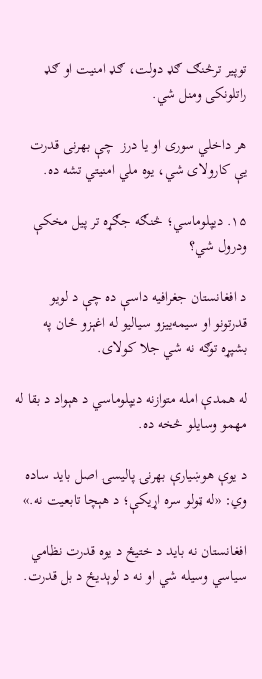توپیر ترڅنګ ګډ دولت، ګډ امنیت او ګډ راتلونکی ومنل شي.

هر داخلي سوری او یا درز  چې بهرنی قدرت یې کارولای شي، یوه ملي امنیتي تشه ده.

۱۵. دیپلوماسي؛ څنګه جګړه تر پیل مخکې ودرول شي؟

د افغانستان جغرافیه داسې ده چې د لویو قدرتونو او سیمه‌ییزو سیالیو له اغېزو ځان په بشپړه توګه نه شي جلا کولای.

له همدې امله متوازنه دیپلوماسي د هېواد د بقا له مهمو وسایلو څخه ده.

د یوې هوښیارې بهرنۍ پالیسۍ اصل باید ساده وي: «له ټولو سره اړیکې؛ د هېچا تابعیت نه.»

افغانستان نه باید د ختیځ د یوه قدرت نظامي سیاسي وسیله شي او نه د لوېدیځ د بل قدرت.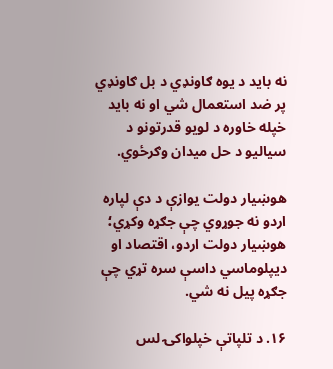نه باید د یوه ګاونډي د بل ګاونډي پر ضد استعمال شي او نه باید خپله خاوره د لویو قدرتونو د سیالیو د حل میدان وګرځوي.

هوښیار دولت یوازې د دې لپاره اردو نه جوړوي چې جګړه وکړي؛ هوښیار دولت اردو، اقتصاد او دیپلوماسي داسې سره تړي چې جګړه پیل نه شي.

۱۶. د تلپاتې خپلواکۍ لس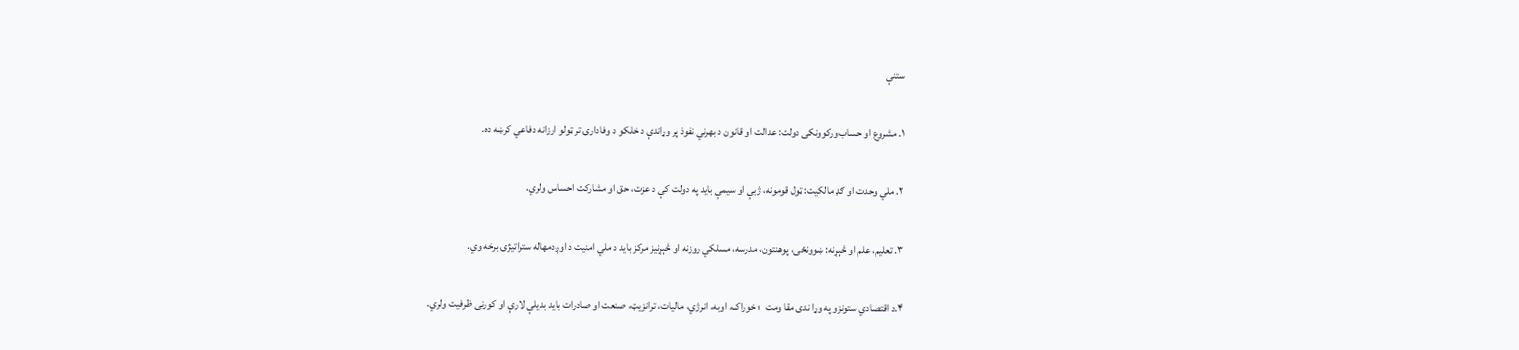ستنې

۱. مشروع او حساب‌ورکوونکی دولت: عدالت او قانون د بهرني نفوذ پر وړاندې د خلکو د وفادارۍ تر ټولو ارزانه دفاعي کرښه ده.

۲. ملي وحدت او ګډ مالکیت: ټول قومونه، ژبې او سیمې باید په دولت کې د عزت، حق او مشارکت احساس ولري.

۳. تعلیم، علم او څېړنه: ښوونځی، پوهنتون، مدرسه، مسلکي روزنه او څېړنیز مرکز باید د ملي امنیت د اوږدمهاله ستراتیژۍ برخه وي.

۴.د اقتصادي ستونزو په وړا ندی مقا ومت  ؛ خوراک، اوبه، انرژي، مالیات، ترانزیټ، صنعت او صادرات باید بدیلې لارې او کورنی ظرفیت ولري.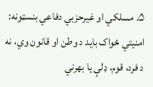۵. مسلکي او غیرحزبي دفاعي بنسټونه: امنیتي ځواک باید د وطن او قانون وي، نه د فرد، قوم، ډلې یا بهرني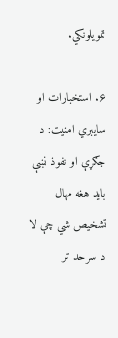تمویلونکي.

۶. استخبارات او سایبري امنیت: د جګړې او نفوذ نښې باید هغه مهال تشخیص شي چې لا د سرحد تر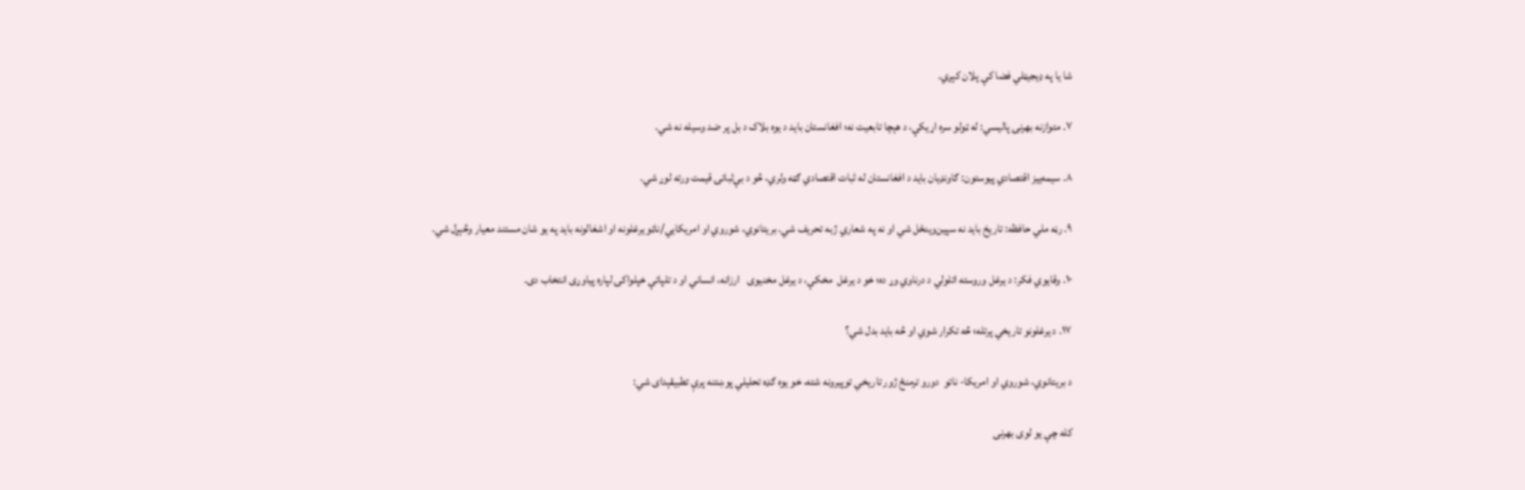شا یا په ډیجیټلي فضا کې پلان کېږي.

۷. متوازنه بهرنۍ پالیسي: له ټولو سره اړیکې، د هېچا تابعیت نه؛ افغانستان باید د یوه بلاک د بل پر ضد وسیله نه شي.

۸. سیمه‌ییز اقتصادي پیوستون: ګاونډیان باید د افغانستان له ثبات اقتصادي ګټه ولري، څو د بې‌ثباتۍ قیمت ورته لوړ شي.

۹. رڼه ملي حافظه: تاریخ باید نه سپین‌وینځل شي او نه په شعاري ژبه تحریف شي. بریتانوي، شوروي او امریکايي/ناټو یرغلونه او اشغالونه باید په یو شان مستند معیار وڅېړل شي.

۱۰. وقایوي فکر: د یرغل وروسته اتلولي د درناوي وړ ده؛ خو د یرغل  مخکې، د یرغل مخنیوی   ارزانه، انساني او د تلپاتې خپلواکۍ لپاره پیاوړی انتخاب دی.

۱۷. د یرغلونو تاریخي پرتله؛ څه تکرار شوي او څه باید بدل شي؟

د بریتانوي، شوروي او امریکا- ناتو  دورو ترمنځ ژور تاریخي توپیرونه شته، خو یوه ګډه تحلیلي پوښتنه پرې تطبیقېدای شي:

کله چې یو لوی بهرنی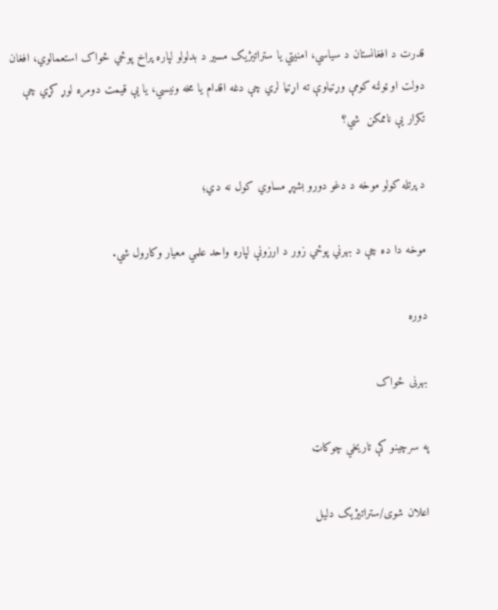قدرت د افغانستان د سیاسي، امنیتي یا ستراتیژیک مسیر د بدلولو لپاره پراخ پوځي ځواک استعمالوي، افغان دولت او ټولنه کومې وړتیاوې ته اړتیا لري چې دغه اقدام یا مخه ونیسي، یا یې قیمت دومره لوړ کړي چې تکرار یې ناممکن  شي؟

د پرتله کولو موخه د دغو دورو بشپړ مساوي کول نه دي؛

موخه دا ده چې د بهرني پوځي زور د ارزونې لپاره واحد علمي معیار وکارول شي.

دوره

بهرنی ځواک

په سرچینو کې تاریخي چوکاټ

اعلان شوی/ستراتیژیک دلیل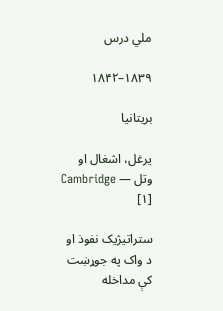ملي درس

۱۸۳۹–۱۸۴۲

بریتانیا

یرغل، اشغال او وتل — Cambridge [۱]

ستراتیژیک نفوذ او د واک په جوړښت کې مداخله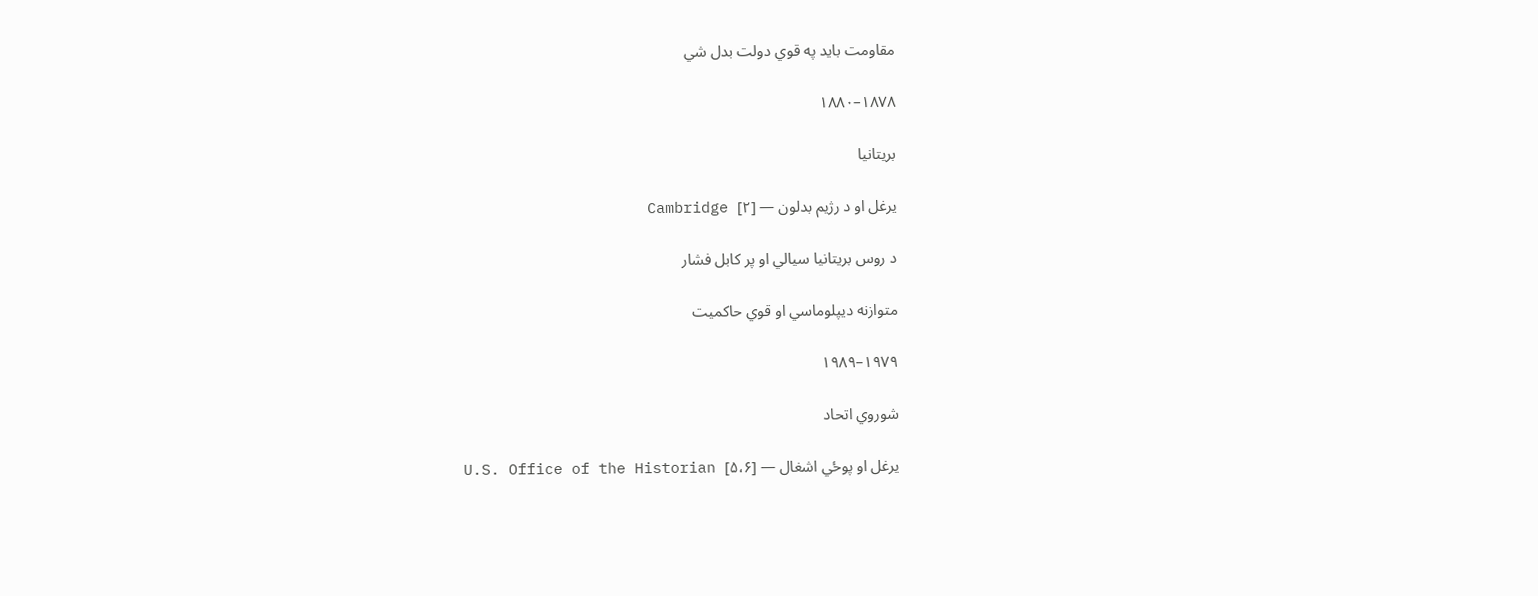مقاومت باید په قوي دولت بدل شي

۱۸۷۸–۱۸۸۰

بریتانیا

یرغل او د رژیم بدلون — Cambridge [۲]

د روس بریتانیا سیالي او پر کابل فشار

متوازنه دیپلوماسي او قوي حاکمیت

۱۹۷۹–۱۹۸۹

شوروي اتحاد

یرغل او پوځي اشغال — U.S. Office of the Historian [۵،۶]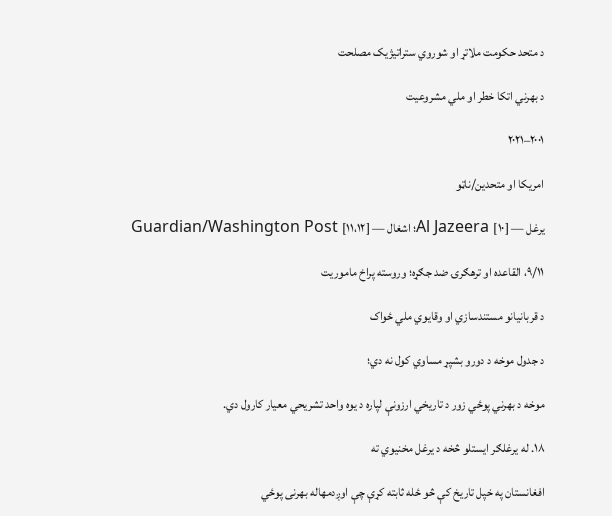د متحد حکومت ملاتړ او شوروي ستراتیژیک مصلحت

د بهرني اتکا خطر او ملي مشروعیت

۲۰۰۱–۲۰۲۱

امریکا او متحدین/ناټو

یرغل — Al Jazeera [۱۰]؛ اشغال — Guardian/Washington Post [۱۱،۱۲]

۹/۱۱، القاعده او ترهګرۍ ضد جګړه؛ وروسته پراخ ماموریت

د قربانیانو مستندسازي او وقایوي ملي ځواک

د جدول موخه د دورو بشپړ مساوي کول نه دي؛

موخه د بهرني پوځي زور د تاریخي ارزونې لپاره د یوه واحد تشریحي معیار کارول دي.

۱۸. له یرغلګر ایستلو څخه د یرغل مخنیوي ته

افغانستان په خپل تاریخ کې څو ځله ثابته کړې چې اوږدمهاله بهرنی پوځي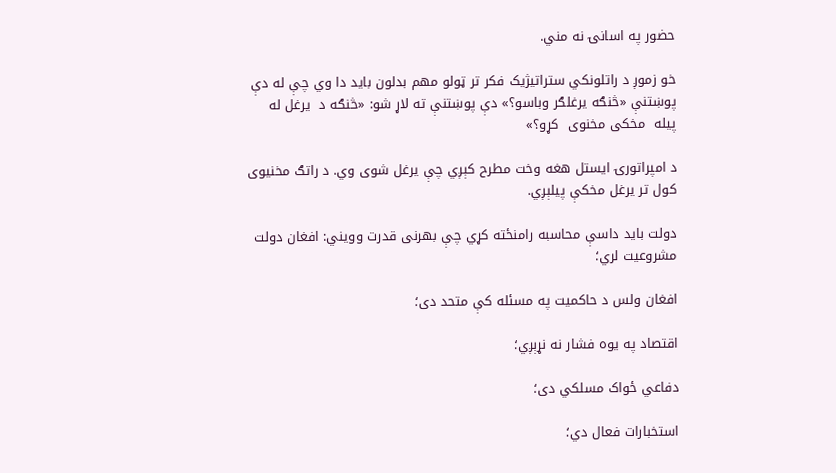حضور په اسانۍ نه مني.

خو زموږ د راتلونکي ستراتیژیک فکر تر ټولو مهم بدلون باید دا وي چې له دې پوښتنې «څنګه یرغلګر وباسو؟» دې پوښتنې ته لاړ شو: «څنګه د  یرغل له پیله  مخکی مخنوی  کړو؟»

د امپراتورۍ ایستل هغه وخت مطرح کېږي چې یرغل شوی وي. د راتګ مخنیوی کول تر یرغل مخکې پیلېږي.

دولت باید داسې محاسبه رامنځته کړي چې بهرنی قدرت وویني: افغان دولت مشروعیت لري؛

افغان ولس د حاکمیت په مسئله کې متحد دی؛

اقتصاد په یوه فشار نه نړېږي؛

دفاعي ځواک مسلکي دی؛

استخبارات فعال دي؛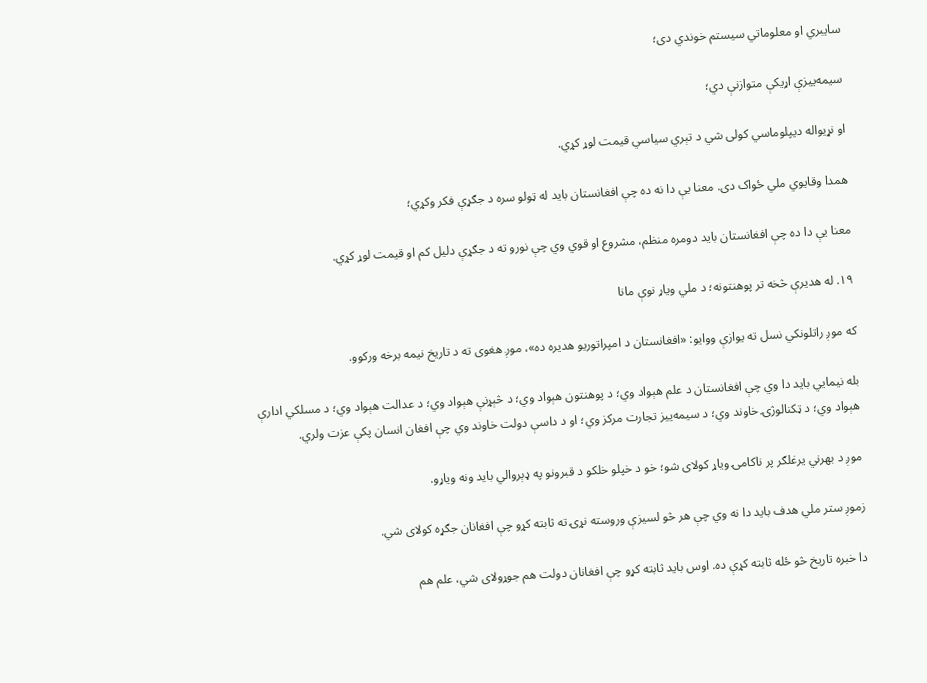سایبري او معلوماتي سیستم خوندي دی؛

سیمه‌ییزې اړیکې متوازنې دي؛

او نړیواله دیپلوماسي کولی شي د تېري سیاسي قیمت لوړ کړي.

همدا وقایوي ملي ځواک دی. معنا یې دا نه ده چې افغانستان باید له ټولو سره د جګړې فکر وکړي؛

معنا یې دا ده چې افغانستان باید دومره منظم، مشروع او قوي وي چې نورو ته د جګړې دلیل کم او قیمت لوړ کړي.

۱۹. له هدیرې څخه تر پوهنتونه؛ د ملي ویاړ نوې مانا

که موږ راتلونکي نسل ته یوازې ووایو: «افغانستان د امپراتوریو هدیره ده»، موږ هغوی ته د تاریخ نیمه برخه ورکوو.

بله نیمایي باید دا وي چې افغانستان د علم هېواد وي؛ د پوهنتون هېواد وي؛ د څېړنې هېواد وي؛ د عدالت هېواد وي؛ د مسلکي ادارې هېواد وي؛ د ټکنالوژۍ خاوند وي؛ د سیمه‌ییز تجارت مرکز وي؛ او د داسې دولت خاوند وي چې افغان انسان پکې عزت ولري.

موږ د بهرني یرغلګر پر ناکامۍ ویاړ کولای شو؛ خو د خپلو خلکو د قبرونو په ډېروالي باید ونه ویاړو.

زموږ ستر ملي هدف باید دا نه وي چې هر څو لسیزې وروسته نړۍ ته ثابته کړو چې افغانان جګړه کولای شي.

دا خبره تاریخ څو ځله ثابته کړې ده. اوس باید ثابته کړو چې افغانان دولت هم جوړولای شي، علم هم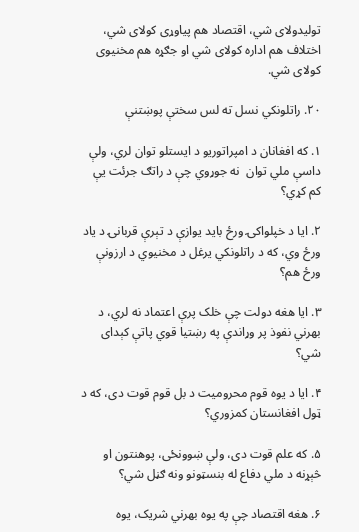تولیدولای شي، اقتصاد هم پیاوړی کولای شي، اختلاف هم اداره کولای شي او جګړه هم مخنیوی کولای شي.

۲۰. راتلونکي نسل ته لس سختې پوښتنې

۱. که افغانان د امپراتوریو د ایستلو توان لري، ولې داسې ملي توان  نه جوړوي چې د راتګ جرئت یې کم کړي؟

۲. ایا د خپلواکۍ ورځ باید یوازې د تېرې قربانۍ د یاد ورځ وي، که د راتلونکي یرغل د مخنیوي د ارزونې ورځ هم؟

۳. ایا هغه دولت چې خلک پرې اعتماد نه لري، د بهرني نفوذ پر وړاندې په رښتیا قوي پاتې کېدای شي؟

۴. ایا د یوه قوم محرومیت د بل قوم قوت دی، که د ټول افغانستان کمزوري؟

۵. که علم قوت دی، ولې ښوونځی، پوهنتون او څېړنه د ملي دفاع له بنسټونو ونه ګڼل شي؟

۶. هغه اقتصاد چې په یوه بهرني شریک، یوه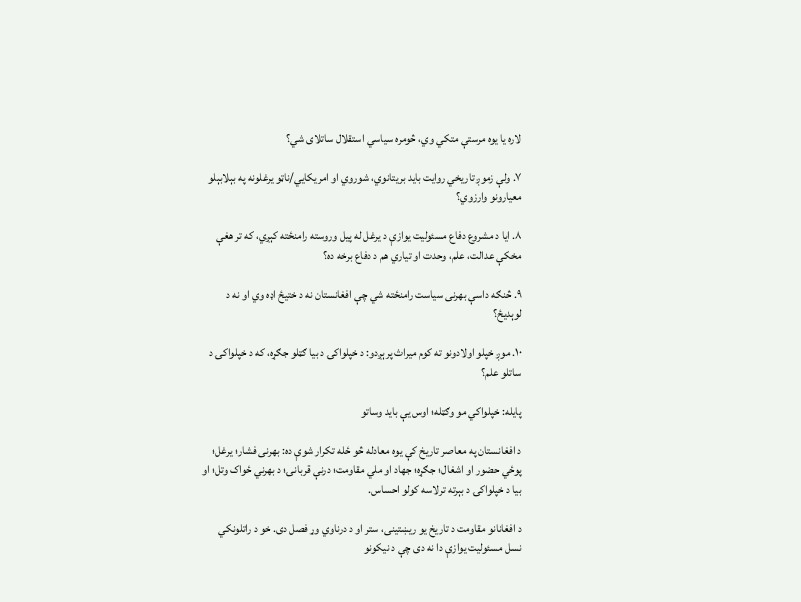لاره یا یوه مرستې متکي وي، څومره سیاسي استقلال ساتلای شي؟

۷. ولې زموږ تاریخي روایت باید بریتانوي، شوروي او امریکايي/ناټو یرغلونه په بېلابېلو معیارونو وارزوي؟

۸. ایا د مشروع دفاع مسئولیت یوازې د یرغل له پیل وروسته رامنځته کېږي، که تر هغې مخکې عدالت، علم، وحدت او تیاري هم د دفاع برخه ده؟

۹. څنګه داسې بهرنی سیاست رامنځته شي چې افغانستان نه د ختیځ اډه وي او نه د لوېدیځ؟

۱۰. موږ خپلو اولادونو ته کوم میراث پرېږدو: د خپلواکۍ د بیا ګټلو جګړه، که د خپلواکۍ د ساتلو علم؟

پایله: خپلواکي مو وګټله؛ اوس یې باید وساتو

د افغانستان په معاصر تاریخ کې یوه معادله څو ځله تکرار شوې ده: بهرنی فشار؛ یرغل؛ پوځي حضور او اشغال؛ جګړه؛ جهاد او ملي مقاومت؛ درنې قربانۍ؛ د بهرني ځواک وتل؛ او بیا د خپلواکۍ د بېرته ترلاسه کولو احساس.

د افغانانو مقاومت د تاریخ یو ریښتینی، ستر او د درناوي وړ فصل دی. خو د راتلونکي نسل مسئولیت یوازې دا نه دی چې د نیکونو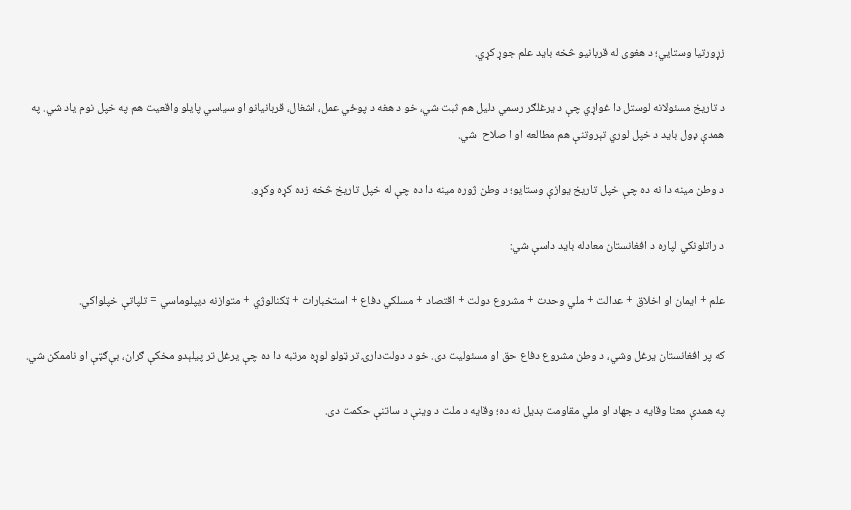زړورتیا وستایي؛ د هغوی له قربانیو څخه باید علم جوړ کړي.

د تاریخ مسئولانه لوستل دا غواړي چې د یرغلګر رسمي دلیل هم ثبت شي، خو د هغه د پوځي عمل، اشغال، قربانیانو او سیاسي پایلو واقعیت هم په خپل نوم یاد شي. په همدې ډول باید د خپل لوري تېروتنې هم مطالعه او ا صلاح  شي.

د وطن مینه دا نه ده چې خپل تاریخ یوازې وستایو؛ د وطن ژوره مینه دا ده چې له خپل تاریخ څخه زده کړه وکړو.

د راتلونکي لپاره د افغانستان معادله باید داسې شي:

علم + ایمان او اخلاق + عدالت + ملي وحدت + مشروع دولت + اقتصاد + مسلکي دفاع + استخبارات + ټکنالوژي + متوازنه دیپلوماسي = تلپاتې خپلواکي.

که پر افغانستان یرغل وشي، د وطن مشروع دفاع حق او مسئولیت دی. خو د دولت‌دارۍ تر ټولو لوړه مرتبه دا ده چې یرغل تر پیلېدو مخکې ګران، بې‌ګټې او ناممکن شي.

په همدې معنا وقایه د جهاد او ملي مقاومت بدیل نه ده؛ وقایه د ملت د وینې د ساتنې حکمت دی.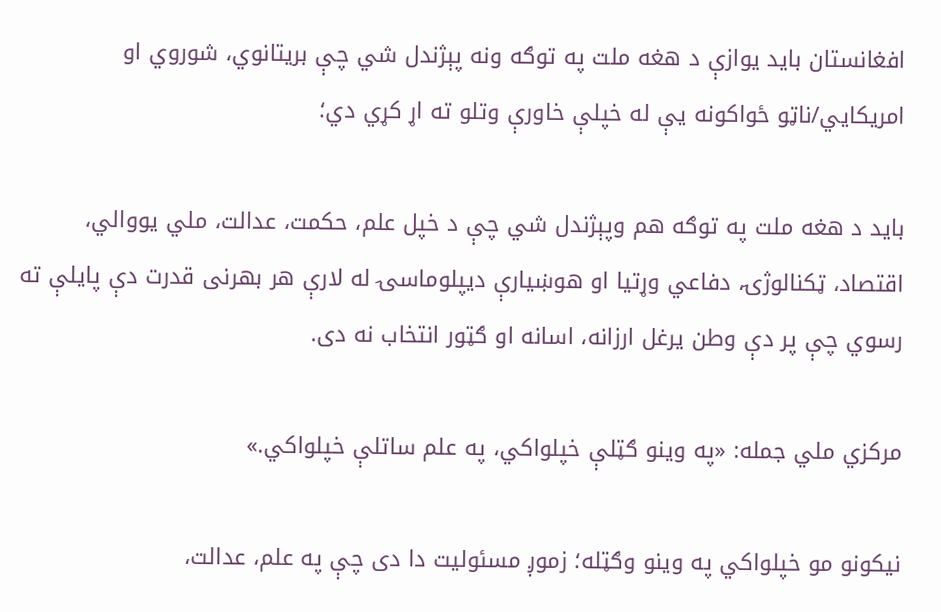افغانستان باید یوازې د هغه ملت په توګه ونه پېژندل شي چې بریتانوي، شوروي او امریکايي/ناټو ځواکونه یې له خپلې خاورې وتلو ته اړ کړي دي؛

باید د هغه ملت په توګه هم وپېژندل شي چې د خپل علم، حکمت، عدالت، ملي یووالي، اقتصاد، ټکنالوژۍ، دفاعي وړتیا او هوښیارې دیپلوماسۍ له لارې هر بهرنی قدرت دې پایلې ته رسوي چې پر دې وطن یرغل ارزانه، اسانه او ګټور انتخاب نه دی.

مرکزي ملي جمله: «په وینو ګټلې خپلواکي، په علم ساتلې خپلواکي.»

نیکونو مو خپلواکي په وینو وګټله؛ زموږ مسئولیت دا دی چې په علم، عدالت،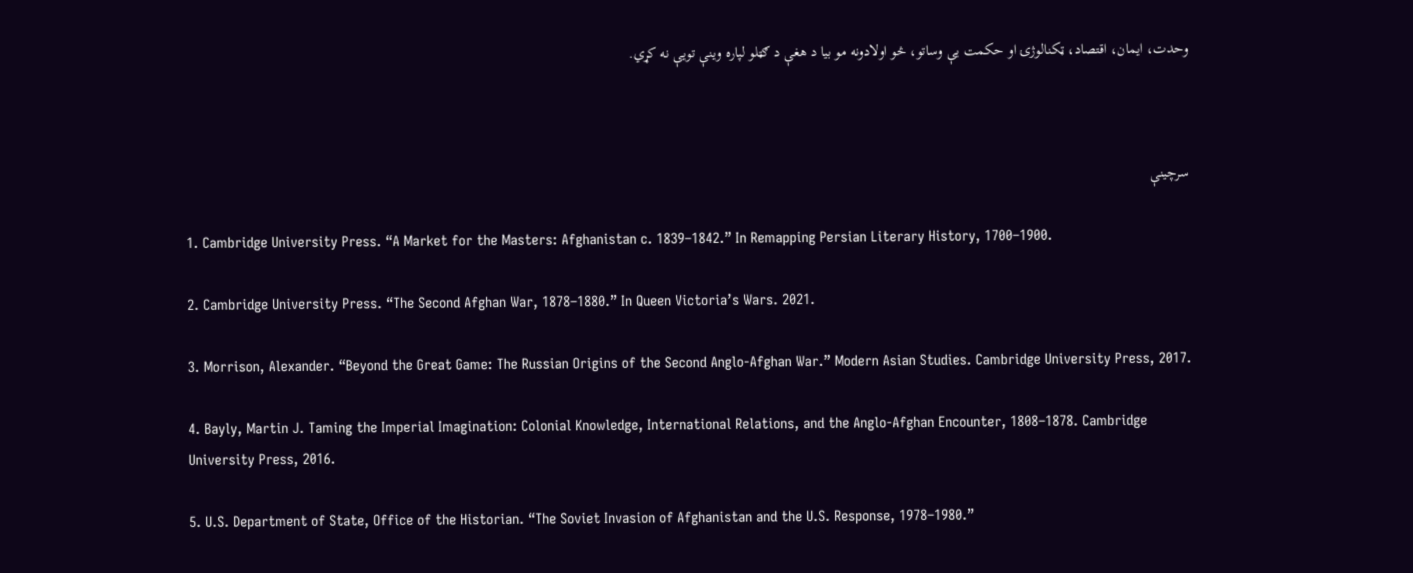وحدت، ایمان، اقتصاد، ټکنالوژۍ او حکمت یې وساتو، څو اولادونه مو بیا د هغې د ګټلو لپاره وینې تویې نه کړي.



سرچینې

1. Cambridge University Press. “A Market for the Masters: Afghanistan c. 1839–1842.” In Remapping Persian Literary History, 1700–1900.

2. Cambridge University Press. “The Second Afghan War, 1878–1880.” In Queen Victoria’s Wars. 2021.

3. Morrison, Alexander. “Beyond the Great Game: The Russian Origins of the Second Anglo-Afghan War.” Modern Asian Studies. Cambridge University Press, 2017.

4. Bayly, Martin J. Taming the Imperial Imagination: Colonial Knowledge, International Relations, and the Anglo-Afghan Encounter, 1808–1878. Cambridge University Press, 2016.

5. U.S. Department of State, Office of the Historian. “The Soviet Invasion of Afghanistan and the U.S. Response, 1978–1980.”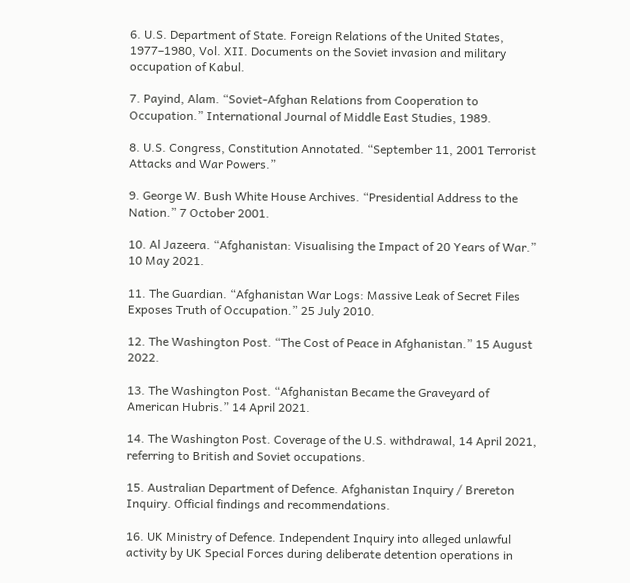6. U.S. Department of State. Foreign Relations of the United States, 1977–1980, Vol. XII. Documents on the Soviet invasion and military occupation of Kabul.

7. Payind, Alam. “Soviet-Afghan Relations from Cooperation to Occupation.” International Journal of Middle East Studies, 1989.

8. U.S. Congress, Constitution Annotated. “September 11, 2001 Terrorist Attacks and War Powers.”

9. George W. Bush White House Archives. “Presidential Address to the Nation.” 7 October 2001.

10. Al Jazeera. “Afghanistan: Visualising the Impact of 20 Years of War.” 10 May 2021.

11. The Guardian. “Afghanistan War Logs: Massive Leak of Secret Files Exposes Truth of Occupation.” 25 July 2010.

12. The Washington Post. “The Cost of Peace in Afghanistan.” 15 August 2022.

13. The Washington Post. “Afghanistan Became the Graveyard of American Hubris.” 14 April 2021.

14. The Washington Post. Coverage of the U.S. withdrawal, 14 April 2021, referring to British and Soviet occupations.

15. Australian Department of Defence. Afghanistan Inquiry / Brereton Inquiry. Official findings and recommendations.

16. UK Ministry of Defence. Independent Inquiry into alleged unlawful activity by UK Special Forces during deliberate detention operations in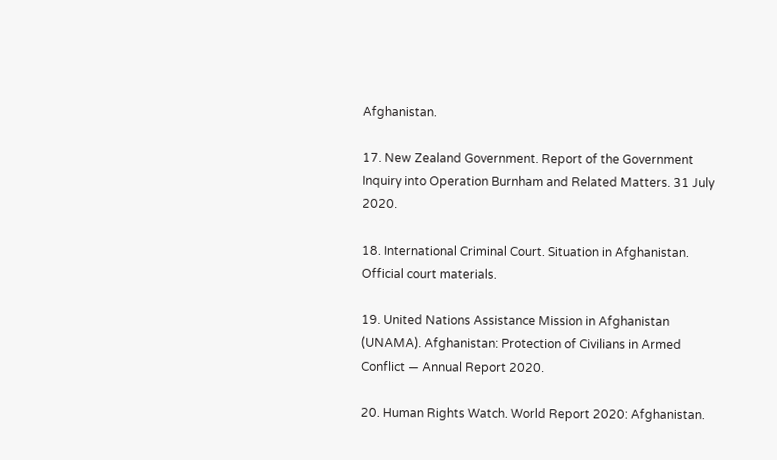Afghanistan.

17. New Zealand Government. Report of the Government Inquiry into Operation Burnham and Related Matters. 31 July 2020.

18. International Criminal Court. Situation in Afghanistan. Official court materials.

19. United Nations Assistance Mission in Afghanistan (UNAMA). Afghanistan: Protection of Civilians in Armed Conflict — Annual Report 2020.

20. Human Rights Watch. World Report 2020: Afghanistan.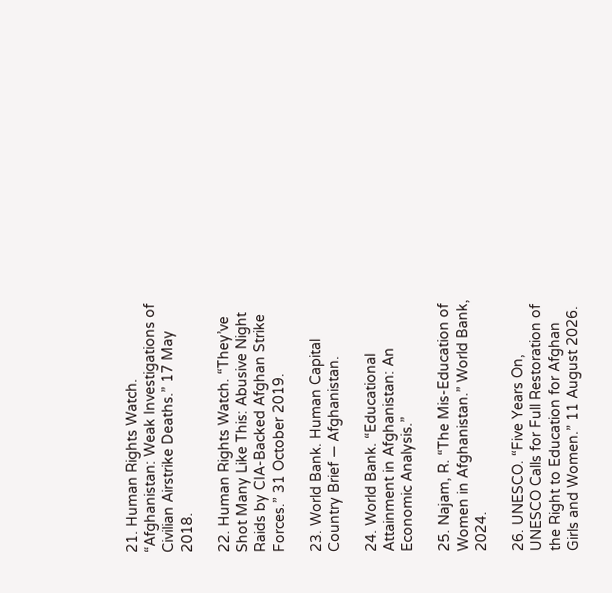21. Human Rights Watch. “Afghanistan: Weak Investigations of Civilian Airstrike Deaths.” 17 May 2018.

22. Human Rights Watch. “They’ve Shot Many Like This: Abusive Night Raids by CIA-Backed Afghan Strike Forces.” 31 October 2019.

23. World Bank. Human Capital Country Brief — Afghanistan.

24. World Bank. “Educational Attainment in Afghanistan: An Economic Analysis.”

25. Najam, R. “The Mis-Education of Women in Afghanistan.” World Bank, 2024.

26. UNESCO. “Five Years On, UNESCO Calls for Full Restoration of the Right to Education for Afghan Girls and Women.” 11 August 2026.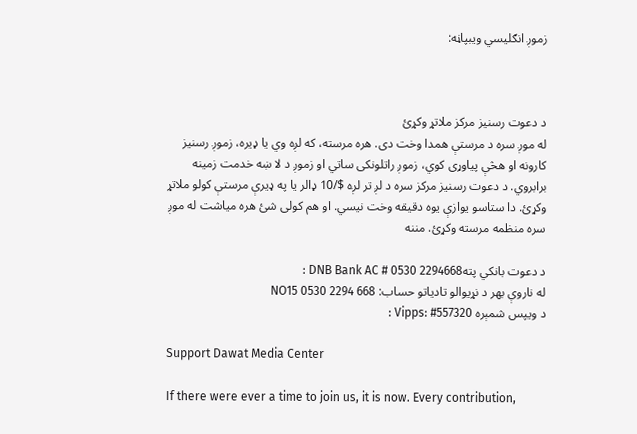زموږ انګلیسي ویبپاڼه:



د دعوت رسنیز مرکز ملاتړ وکړئ
له موږ سره د مرستې همدا وخت دی. هره مرسته، که لږه وي یا ډیره، زموږ رسنیز کارونه او هڅې پیاوړی کوي، زموږ راتلونکی ساتي او زموږ د لا ښه خدمت زمینه برابروي. د دعوت رسنیز مرکز سره د لږ تر لږه $/10 ډالر یا په ډیرې مرستې کولو ملاتړ وکړئ. دا ستاسو یوازې یوه دقیقه وخت نیسي. او هم کولی شئ هره میاشت له موږ سره منظمه مرسته وکړئ. مننه

د دعوت بانکي پتهDNB Bank AC # 0530 2294668 :
له ناروې بهر د نړیوالو تادیاتو حساب: NO15 0530 2294 668
د ویپس شمېره Vipps: #557320 :

Support Dawat Media Center

If there were ever a time to join us, it is now. Every contribution,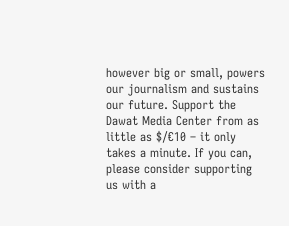however big or small, powers our journalism and sustains our future. Support the Dawat Media Center from as little as $/€10 – it only takes a minute. If you can, please consider supporting us with a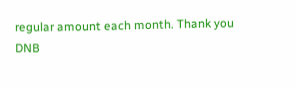regular amount each month. Thank you
DNB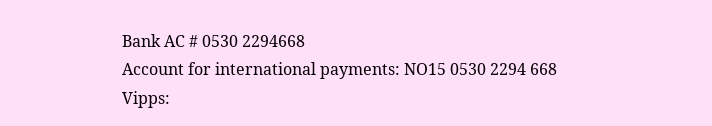Bank AC # 0530 2294668
Account for international payments: NO15 0530 2294 668
Vipps: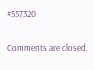#557320

Comments are closed.